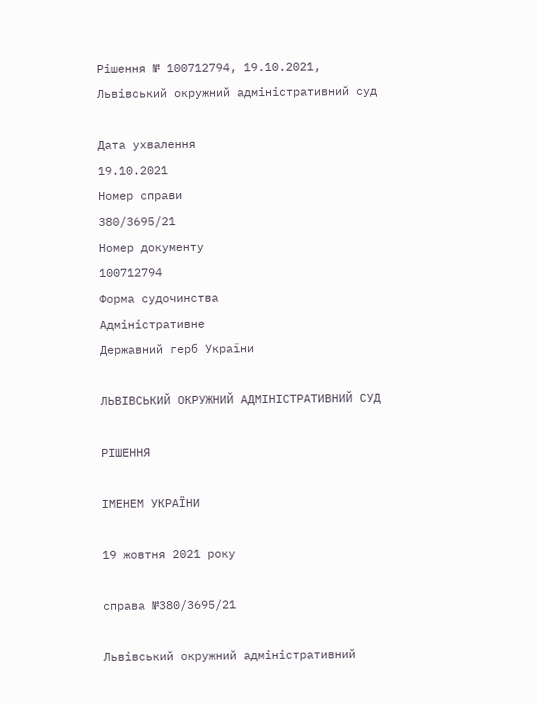Рішення № 100712794, 19.10.2021, Львівський окружний адміністративний суд

Дата ухвалення
19.10.2021
Номер справи
380/3695/21
Номер документу
100712794
Форма судочинства
Адміністративне
Державний герб України

ЛЬВІВСЬКИЙ ОКРУЖНИЙ АДМІНІСТРАТИВНИЙ СУД

РІШЕННЯ

ІМЕНЕМ УКРАЇНИ

19 жовтня 2021 року

справа №380/3695/21

Львівський окружний адміністративний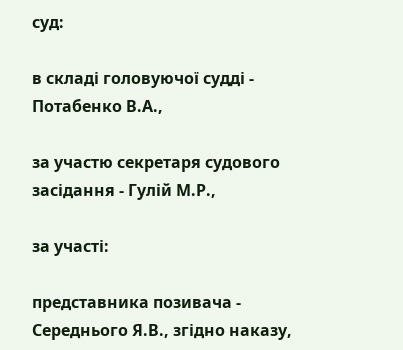суд:

в складі головуючої судді - Потабенко В.А.,

за участю секретаря судового засідання - Гулій М.Р.,

за участі:

представника позивача - Середнього Я.В., згідно наказу,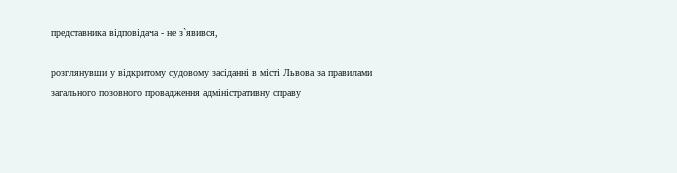представника відповідача - не з`явився,

розглянувши у відкритому судовому засіданні в місті Львова за правилами загального позовного провадження адміністративну справу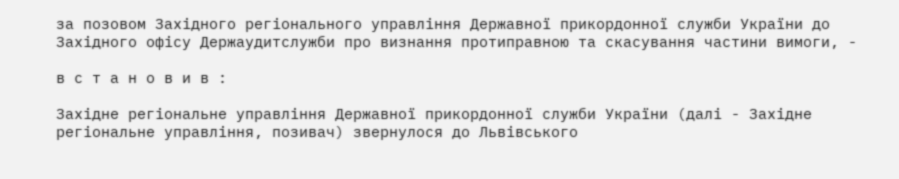за позовом Західного регіонального управління Державної прикордонної служби України до Західного офісу Держаудитслужби про визнання протиправною та скасування частини вимоги, -

в с т а н о в и в :

Західне регіональне управління Державної прикордонної служби України (далі - Західне регіональне управління, позивач) звернулося до Львівського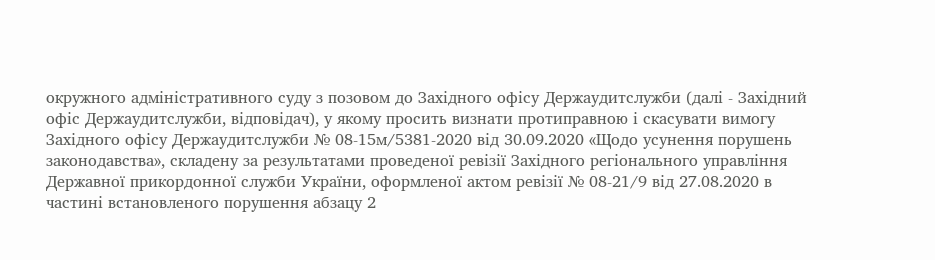окружного адміністративного суду з позовом до Західного офісу Держаудитслужби (далі - Західний офіс Держаудитслужби, відповідач), у якому просить визнати протиправною і скасувати вимогу Західного офісу Держаудитслужби № 08-15м/5381-2020 від 30.09.2020 «Щодо усунення порушень законодавства», складену за результатами проведеної ревізії Західного регіонального управління Державної прикордонної служби України, оформленої актом ревізії № 08-21/9 від 27.08.2020 в частині встановленого порушення абзацу 2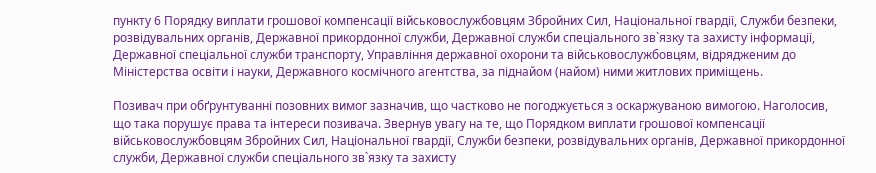пункту 6 Порядку виплати грошової компенсації військовослужбовцям Збройних Сил, Національної гвардії, Служби безпеки, розвідувальних органів, Державної прикордонної служби, Державної служби спеціального зв`язку та захисту інформації, Державної спеціальної служби транспорту, Управління державної охорони та військовослужбовцям, відрядженим до Міністерства освіти і науки, Державного космічного агентства, за піднайом (найом) ними житлових приміщень.

Позивач при обґрунтуванні позовних вимог зазначив, що частково не погоджується з оскаржуваною вимогою. Наголосив, що така порушує права та інтереси позивача. Звернув увагу на те, що Порядком виплати грошової компенсації військовослужбовцям Збройних Сил, Національної гвардії, Служби безпеки, розвідувальних органів, Державної прикордонної служби, Державної служби спеціального зв`язку та захисту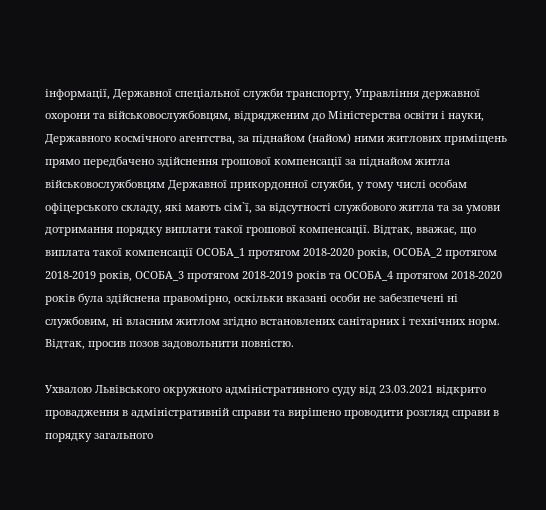інформації, Державної спеціальної служби транспорту, Управління державної охорони та військовослужбовцям, відрядженим до Міністерства освіти і науки, Державного космічного агентства, за піднайом (найом) ними житлових приміщень прямо передбачено здійснення грошової компенсації за піднайом житла військовослужбовцям Державної прикордонної служби, у тому числі особам офіцерського складу, які мають сім`ї, за відсутності службового житла та за умови дотримання порядку виплати такої грошової компенсації. Відтак, вважає, що виплата такої компенсації ОСОБА_1 протягом 2018-2020 років, ОСОБА_2 протягом 2018-2019 років, ОСОБА_3 протягом 2018-2019 років та ОСОБА_4 протягом 2018-2020 років була здійснена правомірно, оскільки вказані особи не забезпечені ні службовим, ні власним житлом згідно встановлених санітарних і технічних норм. Відтак, просив позов задовольнити повністю.

Ухвалою Львівського окружного адміністративного суду від 23.03.2021 відкрито провадження в адміністративній справи та вирішено проводити розгляд справи в порядку загального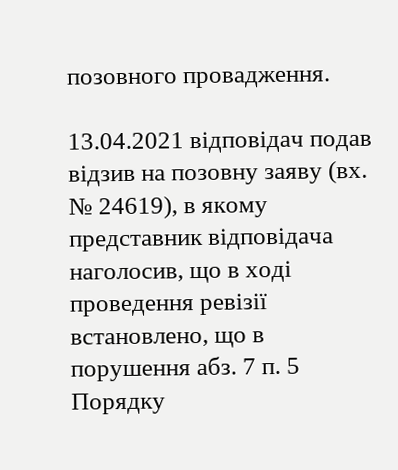позовного провадження.

13.04.2021 відповідач подав відзив на позовну заяву (вх. № 24619), в якому представник відповідача наголосив, що в ході проведення ревізії встановлено, що в порушення абз. 7 п. 5 Порядку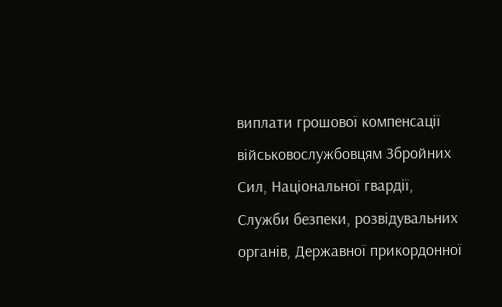виплати грошової компенсації військовослужбовцям Збройних Сил, Національної гвардії, Служби безпеки, розвідувальних органів, Державної прикордонної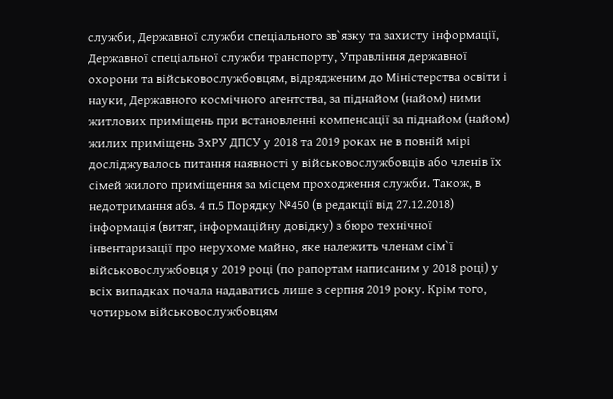служби, Державної служби спеціального зв`язку та захисту інформації, Державної спеціальної служби транспорту, Управління державної охорони та військовослужбовцям, відрядженим до Міністерства освіти і науки, Державного космічного агентства, за піднайом (найом) ними житлових приміщень при встановленні компенсації за піднайом (найом) жилих приміщень ЗхРУ ДПСУ у 2018 та 2019 роках не в повній мірі досліджувалось питання наявності у військовослужбовців або членів їх сімей жилого приміщення за місцем проходження служби. Також, в недотримання абз. 4 п.5 Порядку №450 (в редакції від 27.12.2018) інформація (витяг, інформаційну довідку) з бюро технічної інвентаризації про нерухоме майно, яке належить членам сім`ї військовослужбовця у 2019 році (по рапортам написаним у 2018 році) у всіх випадках почала надаватись лише з серпня 2019 року. Крім того, чотирьом військовослужбовцям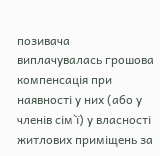позивача виплачувалась грошова компенсація при наявності у них (або у членів сім`ї) у власності житлових приміщень за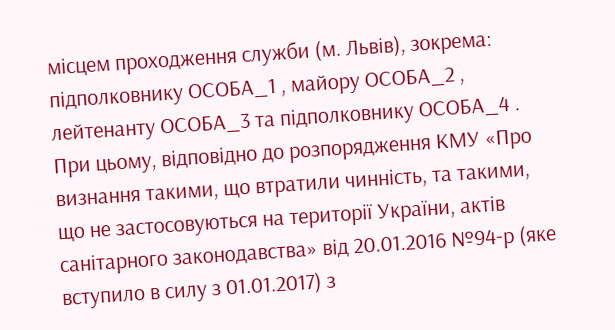місцем проходження служби (м. Львів), зокрема: підполковнику ОСОБА_1 , майору ОСОБА_2 , лейтенанту ОСОБА_3 та підполковнику ОСОБА_4 . При цьому, відповідно до розпорядження КМУ «Про визнання такими, що втратили чинність, та такими, що не застосовуються на території України, актів санітарного законодавства» від 20.01.2016 №94-р (яке вступило в силу з 01.01.2017) з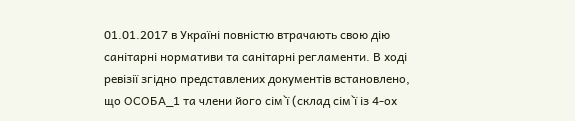01.01.2017 в Україні повністю втрачають свою дію санітарні нормативи та санітарні регламенти. В ході ревізії згідно представлених документів встановлено, що ОСОБА_1 та члени його сім`ї (склад сім`ї із 4-ох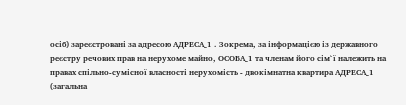осіб) зареєстровані за адресою АДРЕСА_1 . Зокрема, за інформацією із державного реєстру речових прав на нерухоме майно, ОСОБА_1 та членам його сім`ї належить на правах спільно-сумісної власності нерухомість - двокімнатна квартира АДРЕСА_1 (загальна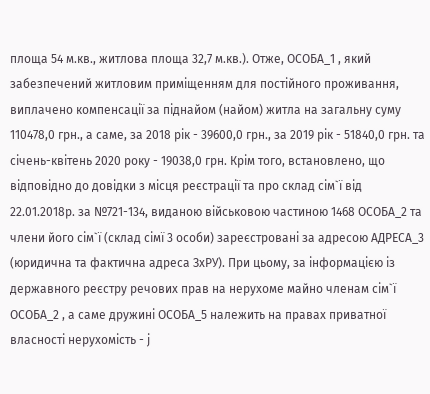площа 54 м.кв., житлова площа 32,7 м.кв.). Отже, ОСОБА_1 , який забезпечений житловим приміщенням для постійного проживання, виплачено компенсації за піднайом (найом) житла на загальну суму 110478,0 грн., а саме, за 2018 рік - 39600,0 грн., за 2019 рік - 51840,0 грн. та січень-квітень 2020 року - 19038,0 грн. Крім того, встановлено, що відповідно до довідки з місця реєстрації та про склад сім`ї від 22.01.2018р. за №721-134, виданою військовою частиною 1468 ОСОБА_2 та члени його сім`ї (склад сімї 3 особи) зареєстровані за адресою АДРЕСА_3 (юридична та фактична адреса ЗхРУ). При цьому, за інформацією із державного реєстру речових прав на нерухоме майно членам сім`ї ОСОБА_2 , а саме дружині ОСОБА_5 належить на правах приватної власності нерухомість - ј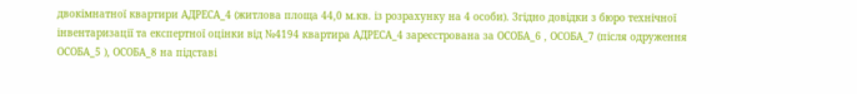двокімнатної квартири АДРЕСА_4 (житлова площа 44,0 м.кв. із розрахунку на 4 особи). Згідно довідки з бюро технічної інвентаризації та експертної оцінки від №4194 квартира АДРЕСА_4 зареєстрована за ОСОБА_6 , ОСОБА_7 (після одруження ОСОБА_5 ), ОСОБА_8 на підставі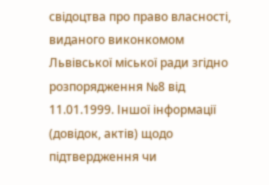свідоцтва про право власності, виданого виконкомом Львівської міської ради згідно розпорядження №8 від 11.01.1999. Іншої інформації (довідок, актів) щодо підтвердження чи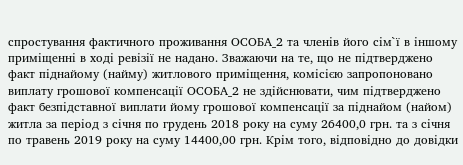спростування фактичного проживання ОСОБА_2 та членів його сім`ї в іншому приміщенні в ході ревізії не надано. Зважаючи на те, що не підтверджено факт піднайому (найму) житлового приміщення, комісією запропоновано виплату грошової компенсації ОСОБА_2 не здійснювати, чим підтверджено факт безпідставної виплати йому грошової компенсації за піднайом (найом) житла за період з січня по грудень 2018 року на суму 26400,0 грн. та з січня по травень 2019 року на суму 14400,00 грн. Крім того, відповідно до довідки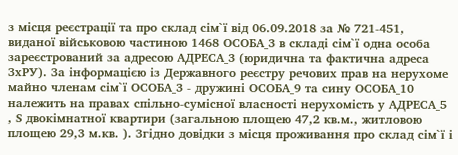з місця реєстрації та про склад сім`ї від 06.09.2018 за № 721-451, виданої військовою частиною 1468 ОСОБА_3 в складі сім`ї одна особа зареєстрований за адресою АДРЕСА_3 (юридична та фактична адреса ЗхРУ). За інформацією із Державного реєстру речових прав на нерухоме майно членам сім`ї ОСОБА_3 - дружині ОСОБА_9 та сину ОСОБА_10 належить на правах спільно-сумісної власності нерухомість у АДРЕСА_5 , Ѕ двокімнатної квартири (загальною площею 47,2 кв.м., житловою площею 29,3 м.кв. ). Згідно довідки з місця проживання про склад сім`ї і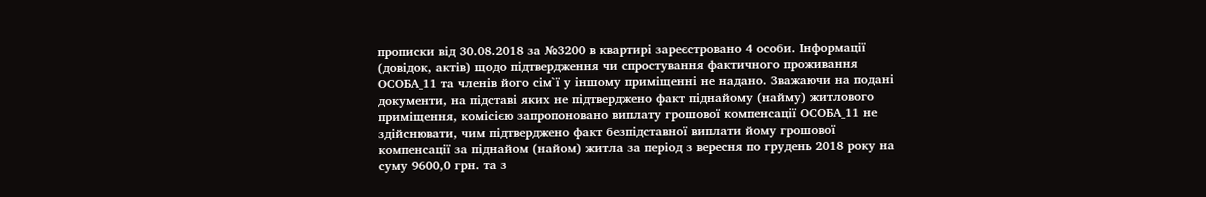прописки від 30.08.2018 за №3200 в квартирі зареєстровано 4 особи. Інформації (довідок, актів) щодо підтвердження чи спростування фактичного проживання ОСОБА_11 та членів його сім`ї у іншому приміщенні не надано. Зважаючи на подані документи, на підставі яких не підтверджено факт піднайому (найму) житлового приміщення, комісією запропоновано виплату грошової компенсації ОСОБА_11 не здійснювати, чим підтверджено факт безпідставної виплати йому грошової компенсації за піднайом (найом) житла за період з вересня по грудень 2018 року на суму 9600,0 грн. та з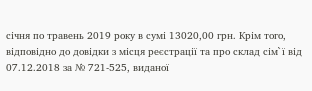січня по травень 2019 року в сумі 13020,00 грн. Крім того, відповідно до довідки з місця реєстрації та про склад сім`ї від 07.12.2018 за № 721-525, виданої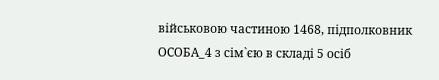військовою частиною 1468, підполковник ОСОБА_4 з сім`єю в складі 5 осіб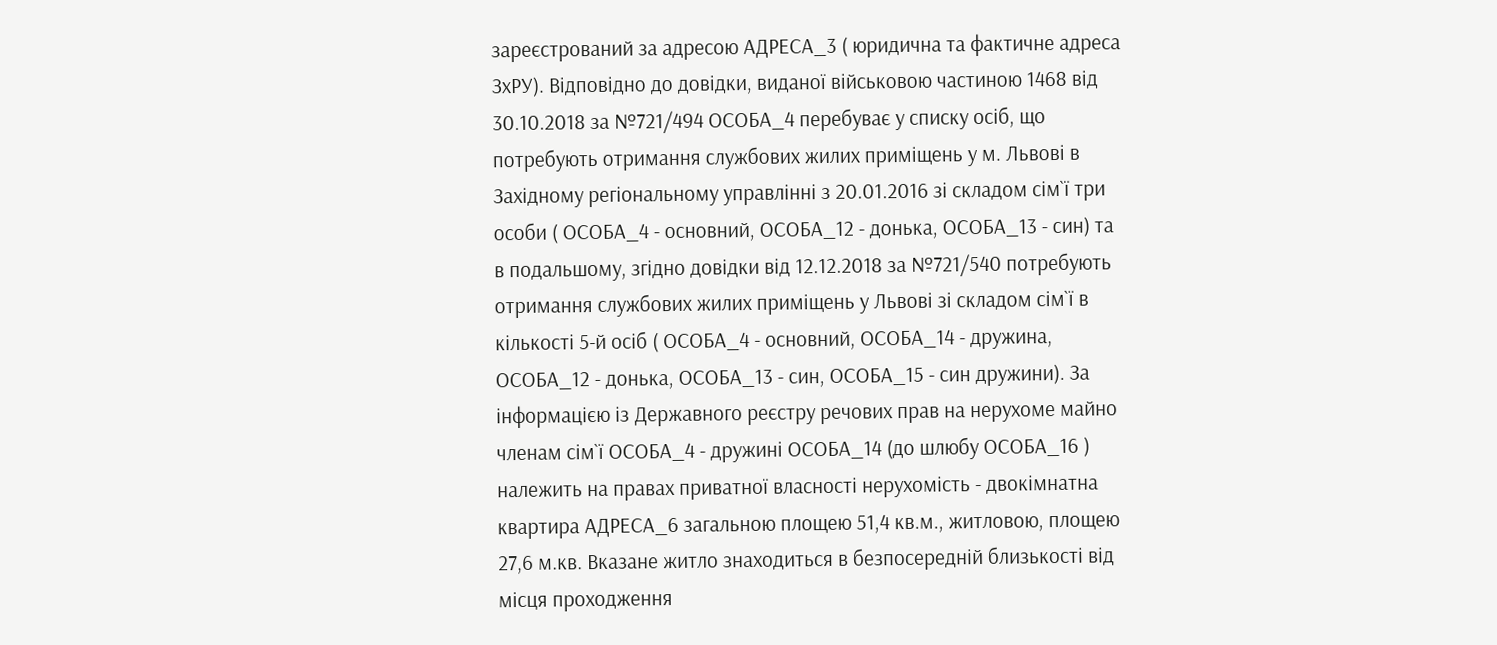зареєстрований за адресою АДРЕСА_3 ( юридична та фактичне адреса ЗхРУ). Відповідно до довідки, виданої військовою частиною 1468 від 30.10.2018 за №721/494 ОСОБА_4 перебуває у списку осіб, що потребують отримання службових жилих приміщень у м. Львові в Західному регіональному управлінні з 20.01.2016 зі складом сім`ї три особи ( ОСОБА_4 - основний, ОСОБА_12 - донька, ОСОБА_13 - син) та в подальшому, згідно довідки від 12.12.2018 за №721/540 потребують отримання службових жилих приміщень у Львові зі складом сім`ї в кількості 5-й осіб ( ОСОБА_4 - основний, ОСОБА_14 - дружина, ОСОБА_12 - донька, ОСОБА_13 - син, ОСОБА_15 - син дружини). За інформацією із Державного реєстру речових прав на нерухоме майно членам сім`ї ОСОБА_4 - дружині ОСОБА_14 (до шлюбу ОСОБА_16 ) належить на правах приватної власності нерухомість - двокімнатна квартира АДРЕСА_6 загальною площею 51,4 кв.м., житловою, площею 27,6 м.кв. Вказане житло знаходиться в безпосередній близькості від місця проходження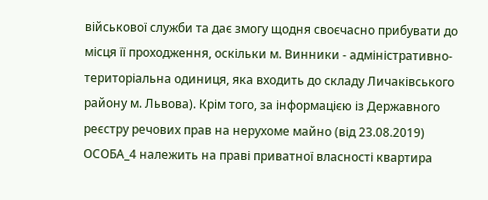військової служби та дає змогу щодня своєчасно прибувати до місця її проходження, оскільки м. Винники - адміністративно-територіальна одиниця, яка входить до складу Личаківського району м. Львова). Крім того, за інформацією із Державного реєстру речових прав на нерухоме майно (від 23.08.2019) ОСОБА_4 належить на праві приватної власності квартира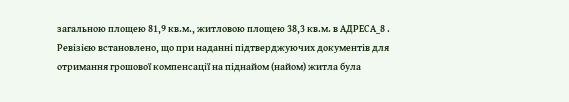загальною площею 81,9 кв.м., житловою площею 38,3 кв.м. в АДРЕСА_8 . Ревізією встановлено, що при наданні підтверджуючих документів для отримання грошової компенсації на піднайом (найом) житла була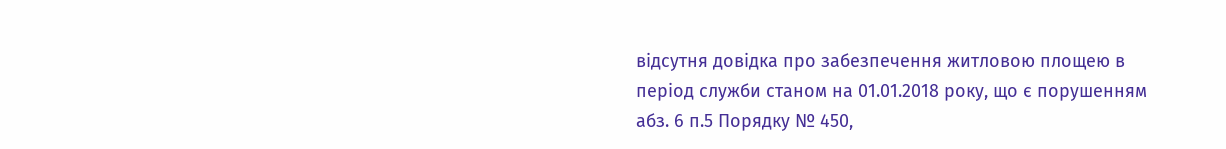відсутня довідка про забезпечення житловою площею в період служби станом на 01.01.2018 року, що є порушенням абз. 6 п.5 Порядку № 450,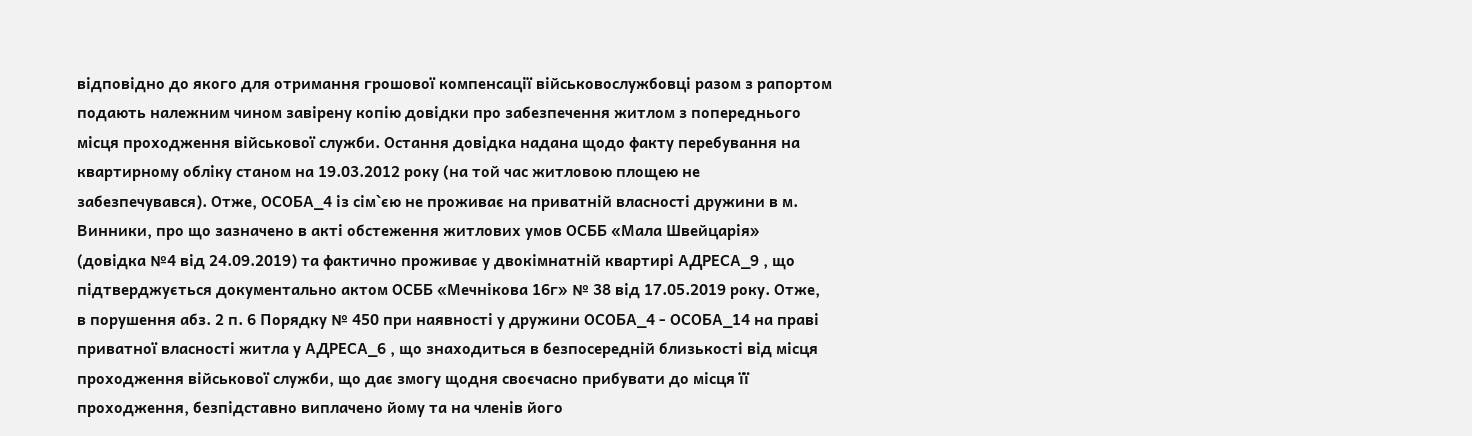відповідно до якого для отримання грошової компенсації військовослужбовці разом з рапортом подають належним чином завірену копію довідки про забезпечення житлом з попереднього місця проходження військової служби. Остання довідка надана щодо факту перебування на квартирному обліку станом на 19.03.2012 року (на той час житловою площею не забезпечувався). Отже, ОСОБА_4 із сім`єю не проживає на приватній власності дружини в м. Винники, про що зазначено в акті обстеження житлових умов ОСББ «Мала Швейцарія» (довідка №4 від 24.09.2019) та фактично проживає у двокімнатній квартирі АДРЕСА_9 , що підтверджується документально актом ОСББ «Мечнікова 16г» № 38 від 17.05.2019 року. Отже, в порушення абз. 2 п. 6 Порядку № 450 при наявності у дружини ОСОБА_4 - ОСОБА_14 на праві приватної власності житла у АДРЕСА_6 , що знаходиться в безпосередній близькості від місця проходження військової служби, що дає змогу щодня своєчасно прибувати до місця її проходження, безпідставно виплачено йому та на членів його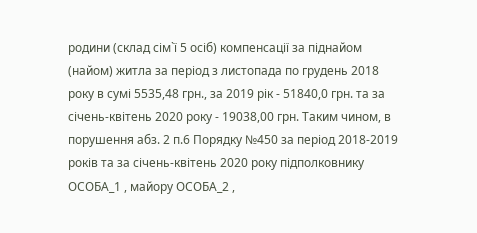родини (склад сім`ї 5 осіб) компенсації за піднайом (найом) житла за період з листопада по грудень 2018 року в сумі 5535,48 грн., за 2019 рік - 51840,0 грн. та за січень-квітень 2020 року - 19038,00 грн. Таким чином, в порушення абз. 2 п.6 Порядку №450 за період 2018-2019 років та за січень-квітень 2020 року підполковнику ОСОБА_1 , майору ОСОБА_2 ,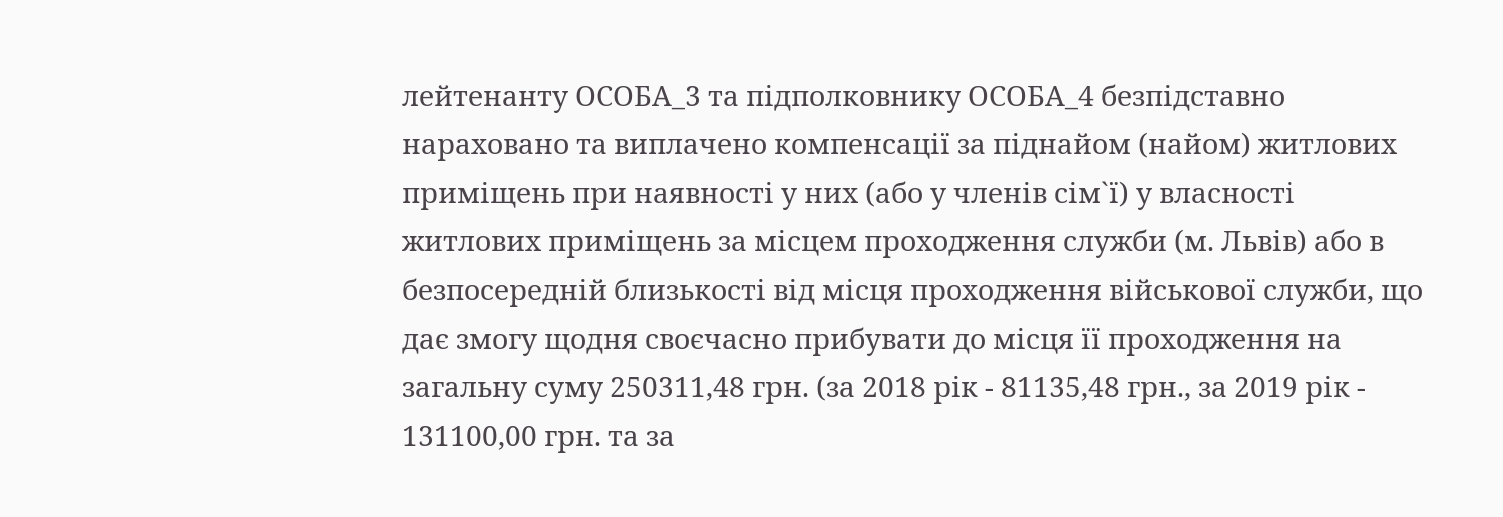лейтенанту ОСОБА_3 та підполковнику ОСОБА_4 безпідставно нараховано та виплачено компенсації за піднайом (найом) житлових приміщень при наявності у них (або у членів сім`ї) у власності житлових приміщень за місцем проходження служби (м. Львів) або в безпосередній близькості від місця проходження військової служби, що дає змогу щодня своєчасно прибувати до місця її проходження на загальну суму 250311,48 грн. (за 2018 рік - 81135,48 грн., за 2019 рік - 131100,00 грн. та за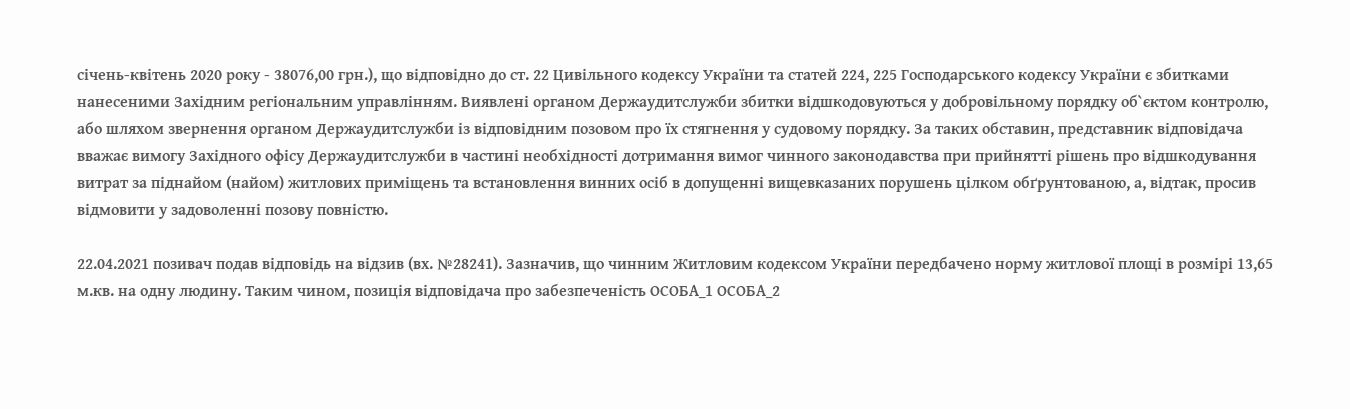січень-квітень 2020 року - 38076,00 грн.), що відповідно до ст. 22 Цивільного кодексу України та статей 224, 225 Господарського кодексу України є збитками нанесеними Західним регіональним управлінням. Виявлені органом Держаудитслужби збитки відшкодовуються у добровільному порядку об`єктом контролю, або шляхом звернення органом Держаудитслужби із відповідним позовом про їх стягнення у судовому порядку. За таких обставин, представник відповідача вважає вимогу Західного офісу Держаудитслужби в частині необхідності дотримання вимог чинного законодавства при прийнятті рішень про відшкодування витрат за піднайом (найом) житлових приміщень та встановлення винних осіб в допущенні вищевказаних порушень цілком обґрунтованою, а, відтак, просив відмовити у задоволенні позову повністю.

22.04.2021 позивач подав відповідь на відзив (вх. №28241). Зазначив, що чинним Житловим кодексом України передбачено норму житлової площі в розмірі 13,65 м.кв. на одну людину. Таким чином, позиція відповідача про забезпеченість ОСОБА_1 ОСОБА_2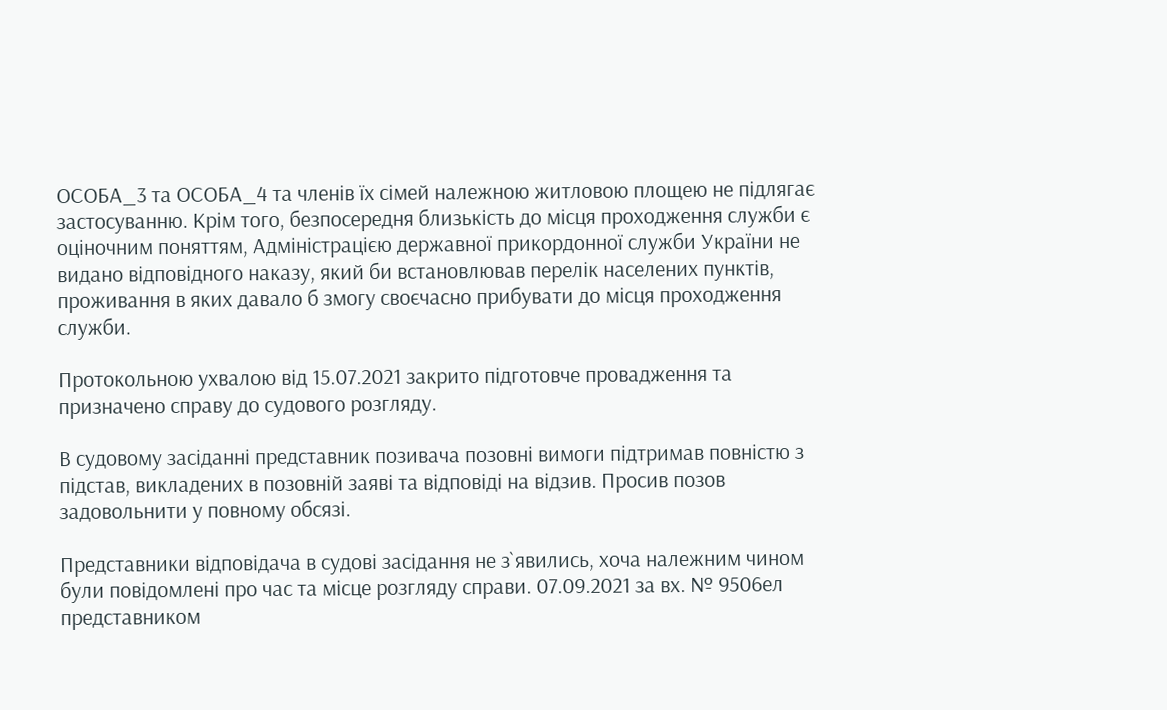ОСОБА_3 та ОСОБА_4 та членів їх сімей належною житловою площею не підлягає застосуванню. Крім того, безпосередня близькість до місця проходження служби є оціночним поняттям, Адміністрацією державної прикордонної служби України не видано відповідного наказу, який би встановлював перелік населених пунктів, проживання в яких давало б змогу своєчасно прибувати до місця проходження служби.

Протокольною ухвалою від 15.07.2021 закрито підготовче провадження та призначено справу до судового розгляду.

В судовому засіданні представник позивача позовні вимоги підтримав повністю з підстав, викладених в позовній заяві та відповіді на відзив. Просив позов задовольнити у повному обсязі.

Представники відповідача в судові засідання не з`явились, хоча належним чином були повідомлені про час та місце розгляду справи. 07.09.2021 за вх. № 9506ел представником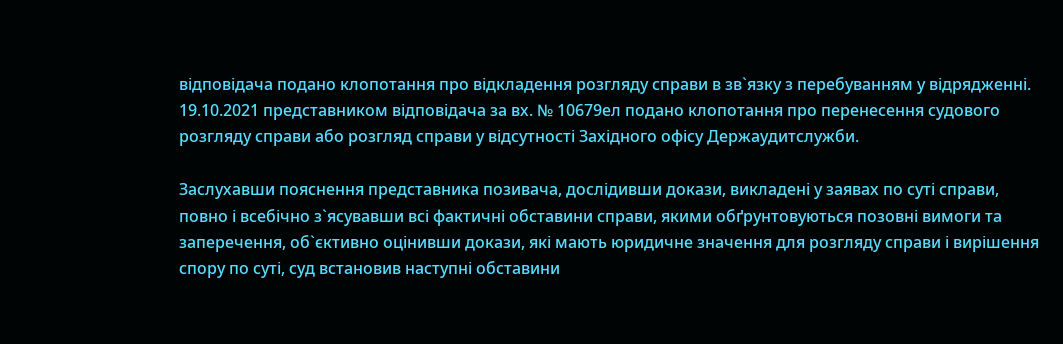відповідача подано клопотання про відкладення розгляду справи в зв`язку з перебуванням у відрядженні. 19.10.2021 представником відповідача за вх. № 10679ел подано клопотання про перенесення судового розгляду справи або розгляд справи у відсутності Західного офісу Держаудитслужби.

Заслухавши пояснення представника позивача, дослідивши докази, викладені у заявах по суті справи, повно і всебічно з`ясувавши всі фактичні обставини справи, якими обґрунтовуються позовні вимоги та заперечення, об`єктивно оцінивши докази, які мають юридичне значення для розгляду справи і вирішення спору по суті, суд встановив наступні обставини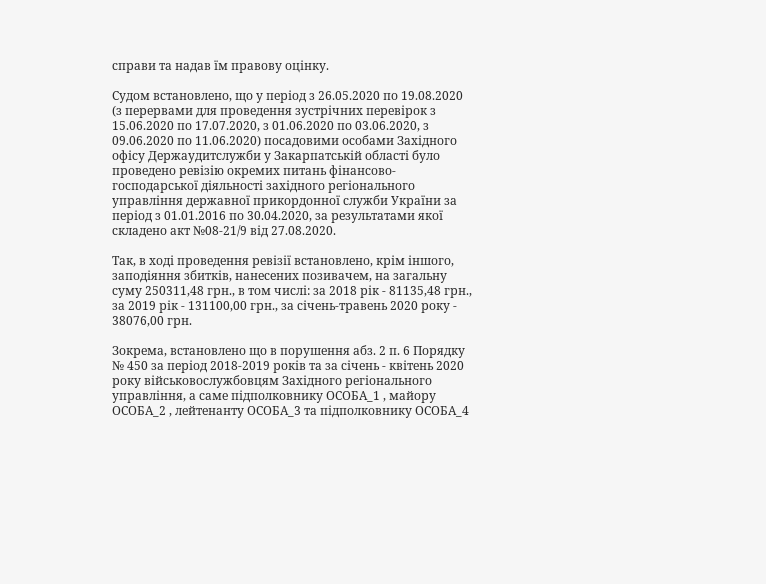справи та надав їм правову оцінку.

Судом встановлено, що у період з 26.05.2020 по 19.08.2020 (з перервами для проведення зустрічних перевірок з 15.06.2020 по 17.07.2020, з 01.06.2020 по 03.06.2020, з 09.06.2020 по 11.06.2020) посадовими особами Західного офісу Держаудитслужби у Закарпатській області було проведено ревізію окремих питань фінансово-господарської діяльності західного регіонального управління державної прикордонної служби України за період з 01.01.2016 по 30.04.2020, за результатами якої складено акт №08-21/9 від 27.08.2020.

Так, в ході проведення ревізії встановлено, крім іншого, заподіяння збитків, нанесених позивачем, на загальну суму 250311,48 грн., в том числі: за 2018 рік - 81135,48 грн., за 2019 рік - 131100,00 грн., за січень-травень 2020 року - 38076,00 грн.

Зокрема, встановлено що в порушення абз. 2 п. 6 Порядку № 450 за період 2018-2019 років та за січень - квітень 2020 року військовослужбовцям Західного регіонального управління, а саме підполковнику ОСОБА_1 , майору ОСОБА_2 , лейтенанту ОСОБА_3 та підполковнику ОСОБА_4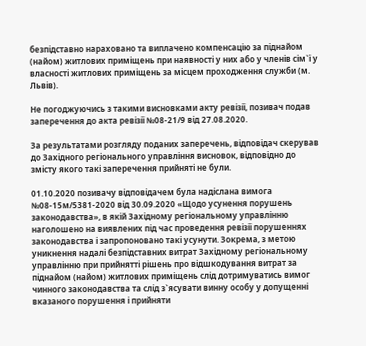безпідставно нараховано та виплачено компенсацію за піднайом (найом) житлових приміщень при наявності у них або у членів сім`ї у власності житлових приміщень за місцем проходження служби (м. Львів).

Не погоджуючись з такими висновками акту ревізії, позивач подав заперечення до акта ревізії №08-21/9 від 27.08.2020.

За результатами розгляду поданих заперечень, відповідач скерував до Західного регіонального управління висновок, відповідно до змісту якого такі заперечення прийняті не були.

01.10.2020 позивачу відповідачем була надіслана вимога №08-15м/5381-2020 від 30.09.2020 «Щодо усунення порушень законодавства», в якій Західному регіональному управлінню наголошено на виявлених під час проведення ревізії порушеннях законодавства і запропоновано такі усунути. Зокрема, з метою уникнення надалі безпідставних витрат Західному регіональному управлінню при прийнятті рішень про відшкодування витрат за піднайом (найом) житлових приміщень слід дотримуватись вимог чинного законодавства та слід з`ясувати винну особу у допущенні вказаного порушення і прийняти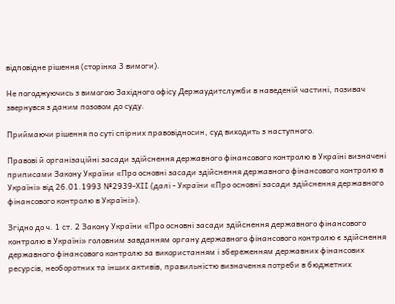відповідне рішення (сторінка 3 вимоги).

Не погоджуючись з вимогою Західного офісу Держаудитслужби в наведеній частині, позивач звернувся з даним позовом до суду.

Приймаючи рішення по суті спірних правовідносин, суд виходить з наступного.

Правові й організаційні засади здійснення державного фінансового контролю в Україні визначені приписами Закону України «Про основні засади здійснення державного фінансового контролю в Україні» від 26.01.1993 №2939-ХІІ (далі - України «Про основні засади здійснення державного фінансового контролю в Україні»).

Згідно до ч. 1 ст. 2 Закону України «Про основні засади здійснення державного фінансового контролю в Україні» головним завданням органу державного фінансового контролю є здійснення державного фінансового контролю за використанням і збереженням державних фінансових ресурсів, необоротних та інших активів, правильністю визначення потреби в бюджетних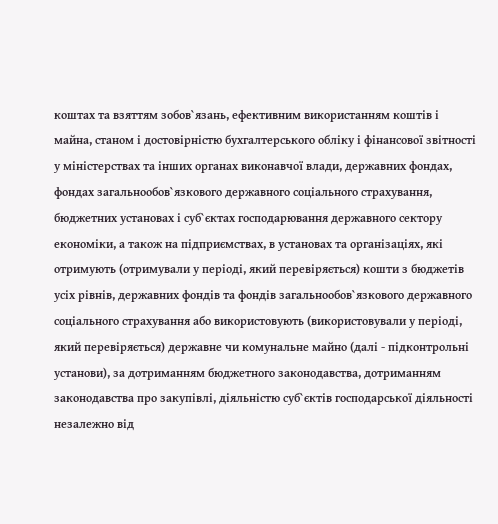коштах та взяттям зобов`язань, ефективним використанням коштів і майна, станом і достовірністю бухгалтерського обліку і фінансової звітності у міністерствах та інших органах виконавчої влади, державних фондах, фондах загальнообов`язкового державного соціального страхування, бюджетних установах і суб`єктах господарювання державного сектору економіки, а також на підприємствах, в установах та організаціях, які отримують (отримували у періоді, який перевіряється) кошти з бюджетів усіх рівнів, державних фондів та фондів загальнообов`язкового державного соціального страхування або використовують (використовували у періоді, який перевіряється) державне чи комунальне майно (далі - підконтрольні установи), за дотриманням бюджетного законодавства, дотриманням законодавства про закупівлі, діяльністю суб`єктів господарської діяльності незалежно від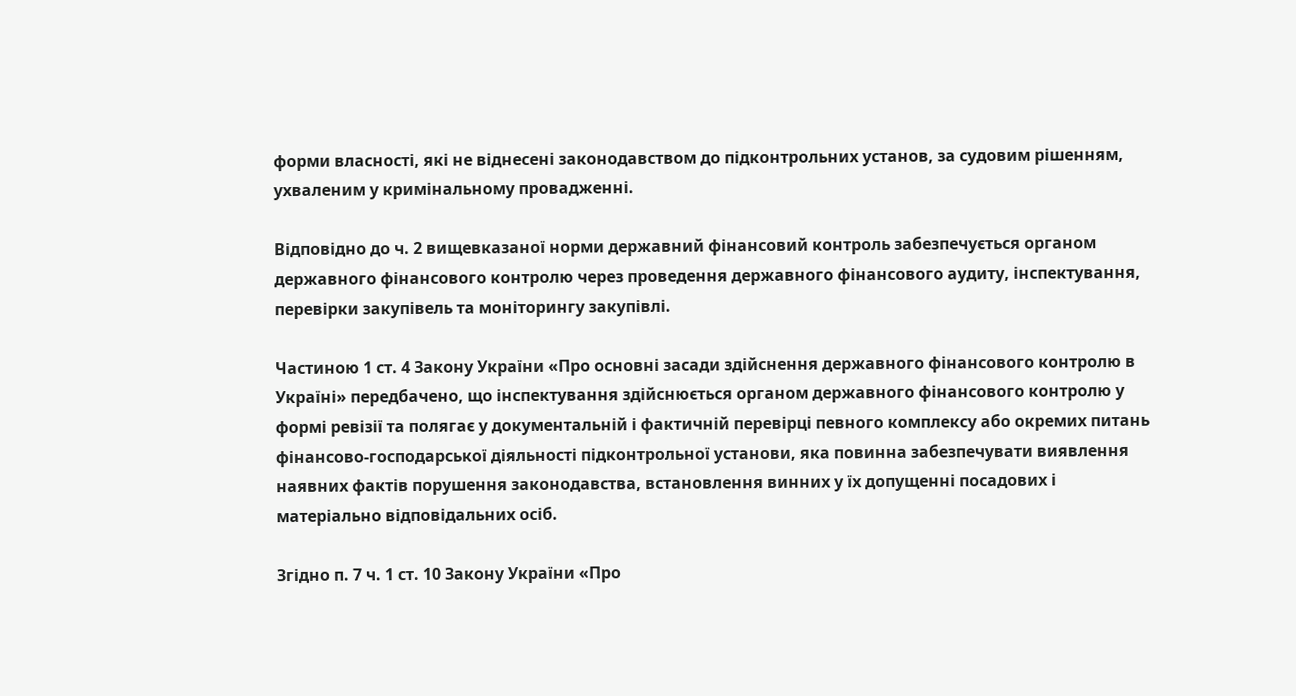форми власності, які не віднесені законодавством до підконтрольних установ, за судовим рішенням, ухваленим у кримінальному провадженні.

Відповідно до ч. 2 вищевказаної норми державний фінансовий контроль забезпечується органом державного фінансового контролю через проведення державного фінансового аудиту, інспектування, перевірки закупівель та моніторингу закупівлі.

Частиною 1 ст. 4 Закону України «Про основні засади здійснення державного фінансового контролю в Україні» передбачено, що інспектування здійснюється органом державного фінансового контролю у формі ревізії та полягає у документальній і фактичній перевірці певного комплексу або окремих питань фінансово-господарської діяльності підконтрольної установи, яка повинна забезпечувати виявлення наявних фактів порушення законодавства, встановлення винних у їх допущенні посадових і матеріально відповідальних осіб.

Згідно п. 7 ч. 1 ст. 10 Закону України «Про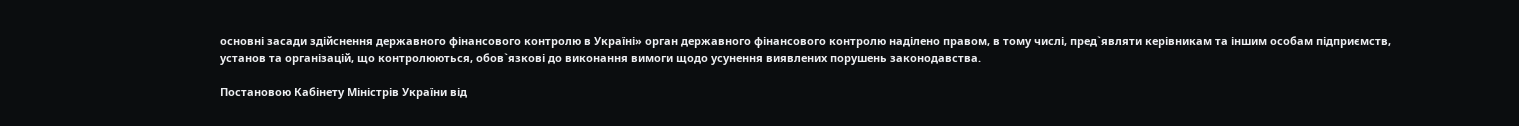основні засади здійснення державного фінансового контролю в Україні» орган державного фінансового контролю наділено правом, в тому числі, пред`являти керівникам та іншим особам підприємств, установ та організацій, що контролюються, обов`язкові до виконання вимоги щодо усунення виявлених порушень законодавства.

Постановою Кабінету Міністрів України від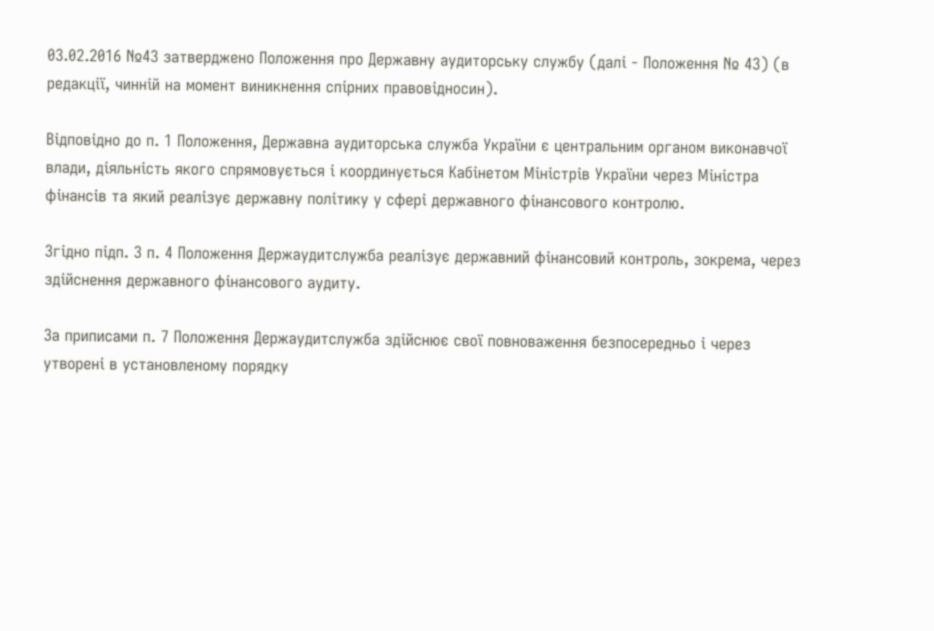03.02.2016 №43 затверджено Положення про Державну аудиторську службу (далі - Положення № 43) (в редакції, чинній на момент виникнення спірних правовідносин).

Відповідно до п. 1 Положення, Державна аудиторська служба України є центральним органом виконавчої влади, діяльність якого спрямовується і координується Кабінетом Міністрів України через Міністра фінансів та який реалізує державну політику у сфері державного фінансового контролю.

Згідно підп. 3 п. 4 Положення Держаудитслужба реалізує державний фінансовий контроль, зокрема, через здійснення державного фінансового аудиту.

За приписами п. 7 Положення Держаудитслужба здійснює свої повноваження безпосередньо і через утворені в установленому порядку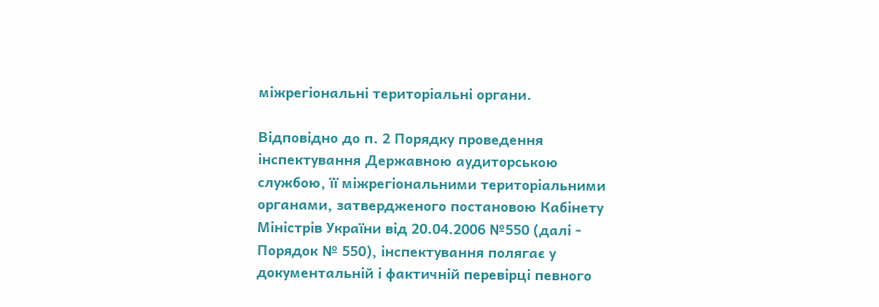міжрегіональні територіальні органи.

Відповідно до п. 2 Порядку проведення інспектування Державною аудиторською службою, її міжрегіональними територіальними органами, затвердженого постановою Кабінету Міністрів України від 20.04.2006 №550 (далі - Порядок № 550), інспектування полягає у документальній і фактичній перевірці певного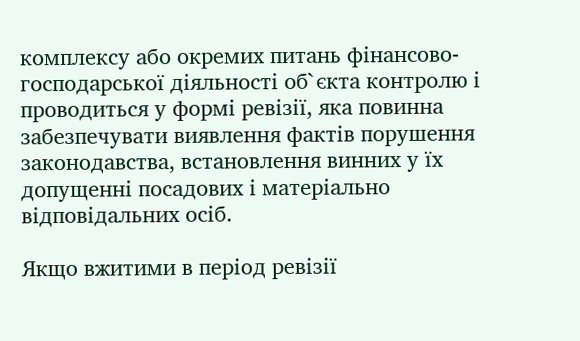комплексу або окремих питань фінансово-господарської діяльності об`єкта контролю і проводиться у формі ревізії, яка повинна забезпечувати виявлення фактів порушення законодавства, встановлення винних у їх допущенні посадових і матеріально відповідальних осіб.

Якщо вжитими в період ревізії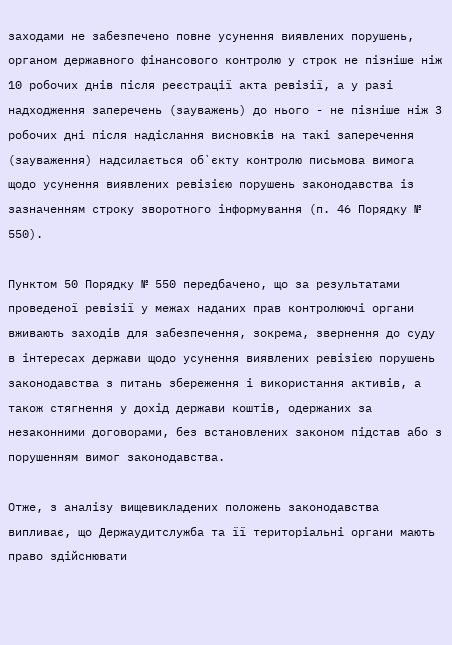заходами не забезпечено повне усунення виявлених порушень, органом державного фінансового контролю у строк не пізніше ніж 10 робочих днів після реєстрації акта ревізії, а у разі надходження заперечень (зауважень) до нього - не пізніше ніж 3 робочих дні після надіслання висновків на такі заперечення (зауваження) надсилається об`єкту контролю письмова вимога щодо усунення виявлених ревізією порушень законодавства із зазначенням строку зворотного інформування (п. 46 Порядку № 550).

Пунктом 50 Порядку № 550 передбачено, що за результатами проведеної ревізії у межах наданих прав контролюючі органи вживають заходів для забезпечення, зокрема, звернення до суду в інтересах держави щодо усунення виявлених ревізією порушень законодавства з питань збереження і використання активів, а також стягнення у дохід держави коштів, одержаних за незаконними договорами, без встановлених законом підстав або з порушенням вимог законодавства.

Отже, з аналізу вищевикладених положень законодавства випливає, що Держаудитслужба та її територіальні органи мають право здійснювати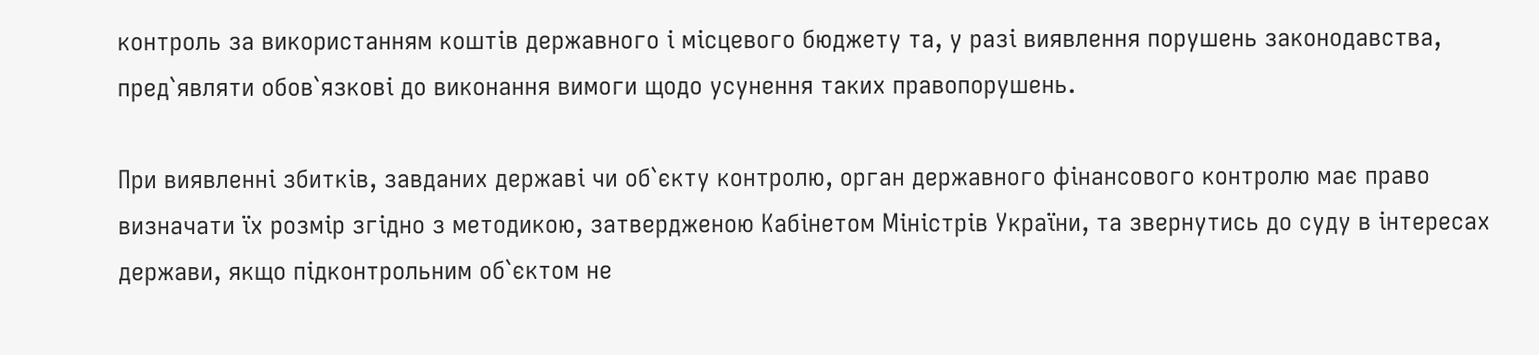контроль за використанням коштів державного і місцевого бюджету та, у разі виявлення порушень законодавства, пред`являти обов`язкові до виконання вимоги щодо усунення таких правопорушень.

При виявленні збитків, завданих державі чи об`єкту контролю, орган державного фінансового контролю має право визначати їх розмір згідно з методикою, затвердженою Кабінетом Міністрів України, та звернутись до суду в інтересах держави, якщо підконтрольним об`єктом не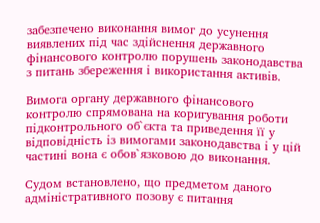забезпечено виконання вимог до усунення виявлених під час здійснення державного фінансового контролю порушень законодавства з питань збереження і використання активів.

Вимога органу державного фінансового контролю спрямована на коригування роботи підконтрольного об`єкта та приведення її у відповідність із вимогами законодавства і у цій частині вона є обов`язковою до виконання.

Судом встановлено, що предметом даного адміністративного позову є питання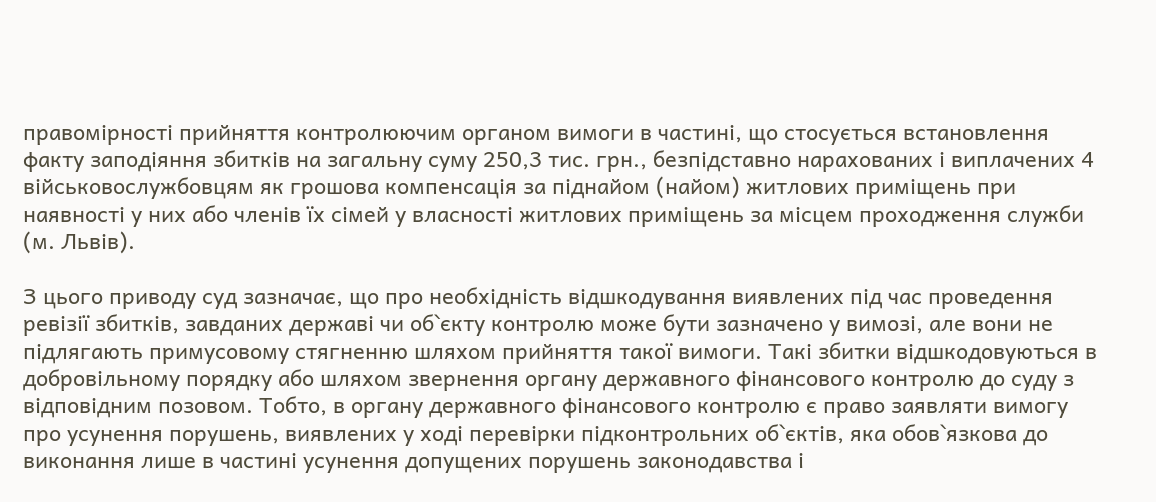правомірності прийняття контролюючим органом вимоги в частині, що стосується встановлення факту заподіяння збитків на загальну суму 250,3 тис. грн., безпідставно нарахованих і виплачених 4 військовослужбовцям як грошова компенсація за піднайом (найом) житлових приміщень при наявності у них або членів їх сімей у власності житлових приміщень за місцем проходження служби (м. Львів).

З цього приводу суд зазначає, що про необхідність відшкодування виявлених під час проведення ревізії збитків, завданих державі чи об`єкту контролю може бути зазначено у вимозі, але вони не підлягають примусовому стягненню шляхом прийняття такої вимоги. Такі збитки відшкодовуються в добровільному порядку або шляхом звернення органу державного фінансового контролю до суду з відповідним позовом. Тобто, в органу державного фінансового контролю є право заявляти вимогу про усунення порушень, виявлених у ході перевірки підконтрольних об`єктів, яка обов`язкова до виконання лише в частині усунення допущених порушень законодавства і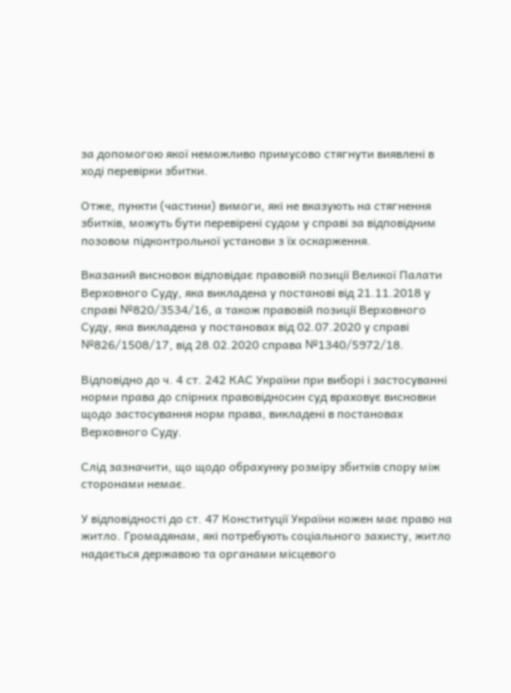за допомогою якої неможливо примусово стягнути виявлені в ході перевірки збитки.

Отже, пункти (частини) вимоги, які не вказують на стягнення збитків, можуть бути перевірені судом у справі за відповідним позовом підконтрольної установи з їх оскарження.

Вказаний висновок відповідає правовій позиції Великої Палати Верховного Суду, яка викладена у постанові від 21.11.2018 у справі №820/3534/16, а також правовій позиції Верховного Суду, яка викладена у постановах від 02.07.2020 у справі №826/1508/17, від 28.02.2020 справа №1340/5972/18.

Відповідно до ч. 4 ст. 242 КАС України при виборі і застосуванні норми права до спірних правовідносин суд враховує висновки щодо застосування норм права, викладені в постановах Верховного Суду.

Слід зазначити, що щодо обрахунку розміру збитків спору між сторонами немає.

У відповідності до ст. 47 Конституції України кожен має право на житло. Громадянам, які потребують соціального захисту, житло надається державою та органами місцевого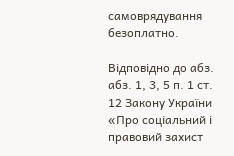самоврядування безоплатно.

Відповідно до абз. абз. 1, 3, 5 п. 1 ст. 12 Закону України «Про соціальний і правовий захист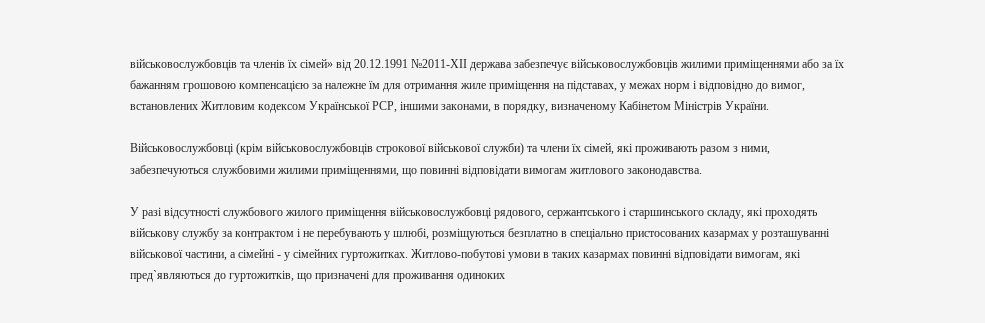військовослужбовців та членів їх сімей» від 20.12.1991 №2011-ХІІ держава забезпечує військовослужбовців жилими приміщеннями або за їх бажанням грошовою компенсацією за належне їм для отримання жиле приміщення на підставах, у межах норм і відповідно до вимог, встановлених Житловим кодексом Української РСР, іншими законами, в порядку, визначеному Кабінетом Міністрів України.

Військовослужбовці (крім військовослужбовців строкової військової служби) та члени їх сімей, які проживають разом з ними, забезпечуються службовими жилими приміщеннями, що повинні відповідати вимогам житлового законодавства.

У разі відсутності службового жилого приміщення військовослужбовці рядового, сержантського і старшинського складу, які проходять військову службу за контрактом і не перебувають у шлюбі, розміщуються безплатно в спеціально пристосованих казармах у розташуванні військової частини, а сімейні - у сімейних гуртожитках. Житлово-побутові умови в таких казармах повинні відповідати вимогам, які пред`являються до гуртожитків, що призначені для проживання одиноких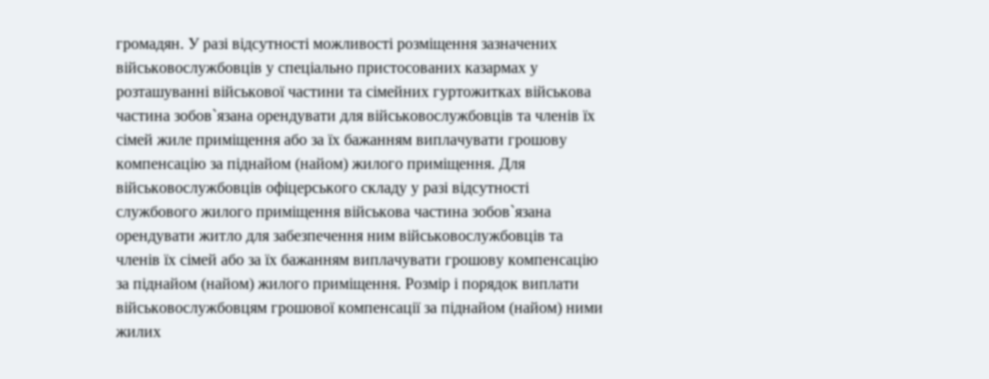громадян. У разі відсутності можливості розміщення зазначених військовослужбовців у спеціально пристосованих казармах у розташуванні військової частини та сімейних гуртожитках військова частина зобов`язана орендувати для військовослужбовців та членів їх сімей жиле приміщення або за їх бажанням виплачувати грошову компенсацію за піднайом (найом) жилого приміщення. Для військовослужбовців офіцерського складу у разі відсутності службового жилого приміщення військова частина зобов`язана орендувати житло для забезпечення ним військовослужбовців та членів їх сімей або за їх бажанням виплачувати грошову компенсацію за піднайом (найом) жилого приміщення. Розмір і порядок виплати військовослужбовцям грошової компенсації за піднайом (найом) ними жилих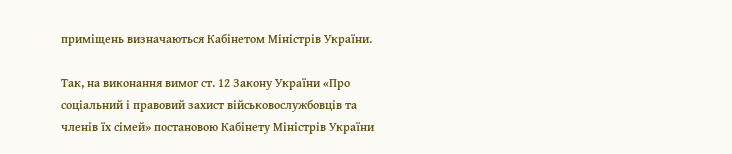приміщень визначаються Кабінетом Міністрів України.

Так, на виконання вимог ст. 12 Закону України «Про соціальний і правовий захист військовослужбовців та членів їх сімей» постановою Кабінету Міністрів України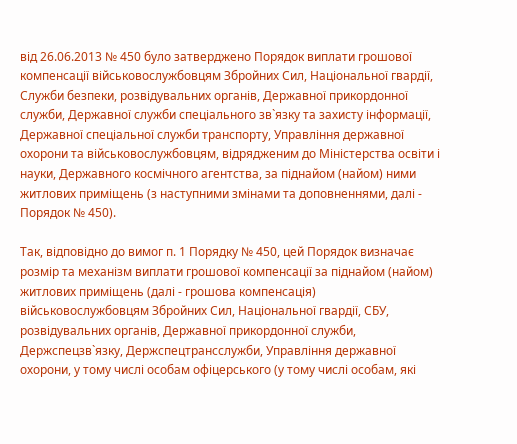від 26.06.2013 № 450 було затверджено Порядок виплати грошової компенсації військовослужбовцям Збройних Сил, Національної гвардії, Служби безпеки, розвідувальних органів, Державної прикордонної служби, Державної служби спеціального зв`язку та захисту інформації, Державної спеціальної служби транспорту, Управління державної охорони та військовослужбовцям, відрядженим до Міністерства освіти і науки, Державного космічного агентства, за піднайом (найом) ними житлових приміщень (з наступними змінами та доповненнями, далі - Порядок № 450).

Так, відповідно до вимог п. 1 Порядку № 450, цей Порядок визначає розмір та механізм виплати грошової компенсації за піднайом (найом) житлових приміщень (далі - грошова компенсація) військовослужбовцям Збройних Сил, Національної гвардії, СБУ, розвідувальних органів, Державної прикордонної служби, Держспецзв`язку, Держспецтрансслужби, Управління державної охорони, у тому числі особам офіцерського (у тому числі особам, які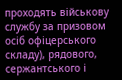проходять військову службу за призовом осіб офіцерського складу), рядового, сержантського і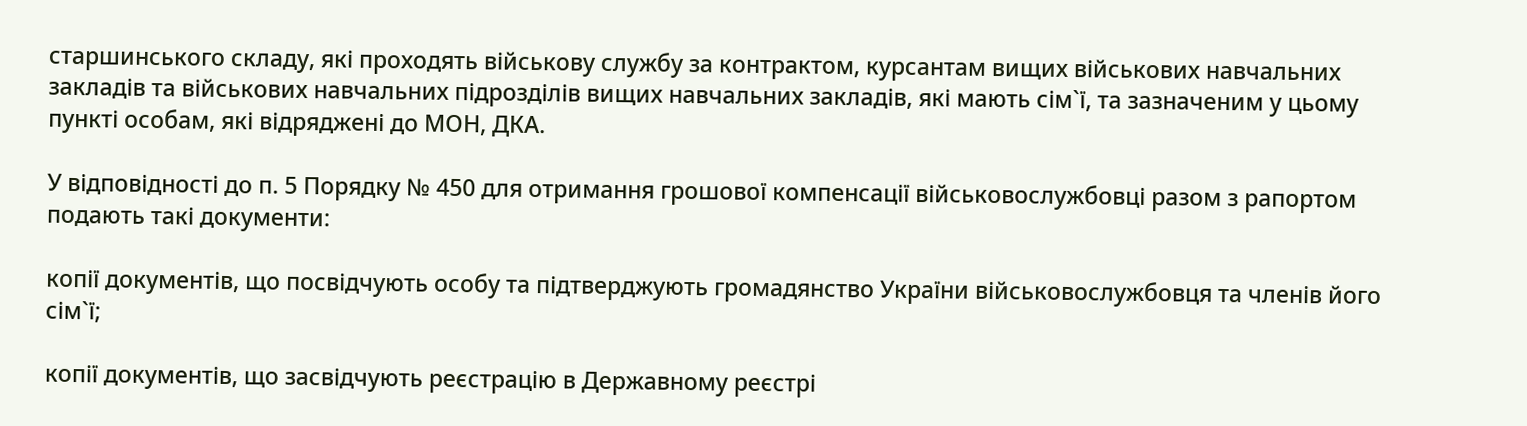старшинського складу, які проходять військову службу за контрактом, курсантам вищих військових навчальних закладів та військових навчальних підрозділів вищих навчальних закладів, які мають сім`ї, та зазначеним у цьому пункті особам, які відряджені до МОН, ДКА.

У відповідності до п. 5 Порядку № 450 для отримання грошової компенсації військовослужбовці разом з рапортом подають такі документи:

копії документів, що посвідчують особу та підтверджують громадянство України військовослужбовця та членів його сім`ї;

копії документів, що засвідчують реєстрацію в Державному реєстрі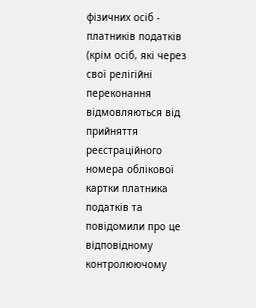фізичних осіб - платників податків (крім осіб, які через свої релігійні переконання відмовляються від прийняття реєстраційного номера облікової картки платника податків та повідомили про це відповідному контролюючому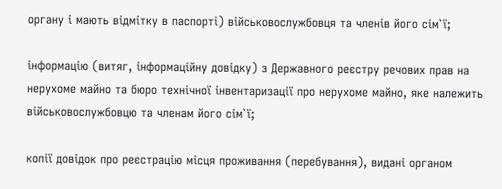органу і мають відмітку в паспорті) військовослужбовця та членів його сім`ї;

інформацію (витяг, інформаційну довідку) з Державного реєстру речових прав на нерухоме майно та бюро технічної інвентаризації про нерухоме майно, яке належить військовослужбовцю та членам його сім`ї;

копії довідок про реєстрацію місця проживання (перебування), видані органом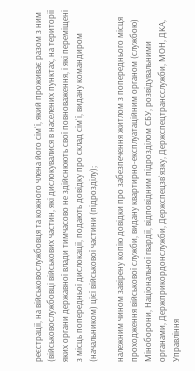реєстрації, на військовослужбовця та кожного члена його сім`ї, який проживає разом з ним (військовослужбовці військових частин, які дислокувалися в населених пунктах, на території яких органи державної влади тимчасово не здійснюють свої повноваження, і які переміщені з місць попередньої дислокації, подають довідку про склад сім`ї, видану командиром (начальником) цієї військової частини (підрозділу);

належним чином завірену копію довідки про забезпечення житлом з попереднього місця проходження військової служби, видану квартирно-експлуатаційним органом (службою) Міноборони, Національної гвардії, відповідним підрозділом СБУ, розвідувальними органами, Держприкордонслужби, Держспецзв`язку, Держспецтрансслужби, МОН, ДКА, Управління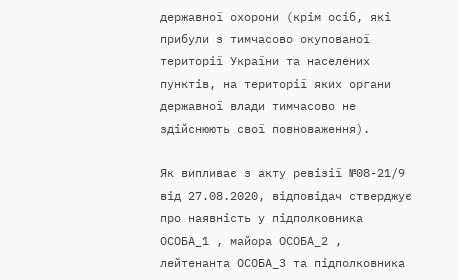державної охорони (крім осіб, які прибули з тимчасово окупованої території України та населених пунктів, на території яких органи державної влади тимчасово не здійснюють свої повноваження).

Як випливає з акту ревізії №08-21/9 від 27.08.2020, відповідач стверджує про наявність у підполковника ОСОБА_1 , майора ОСОБА_2 , лейтенанта ОСОБА_3 та підполковника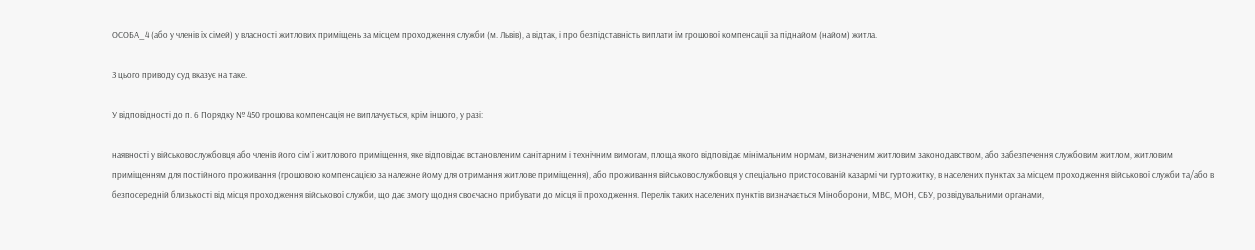ОСОБА_4 (або у членів їх сімей) у власності житлових приміщень за місцем проходження служби (м. Львів), а відтак, і про безпідставність виплати їм грошової компенсації за піднайом (найом) житла.

З цього приводу суд вказує на таке.

У відповідності до п. 6 Порядку № 450 грошова компенсація не виплачується, крім іншого, у разі:

наявності у військовослужбовця або членів його сім`ї житлового приміщення, яке відповідає встановленим санітарним і технічним вимогам, площа якого відповідає мінімальним нормам, визначеним житловим законодавством, або забезпечення службовим житлом, житловим приміщенням для постійного проживання (грошовою компенсацією за належне йому для отримання житлове приміщення), або проживання військовослужбовця у спеціально пристосованій казармі чи гуртожитку, в населених пунктах за місцем проходження військової служби та/або в безпосередній близькості від місця проходження військової служби, що дає змогу щодня своєчасно прибувати до місця її проходження. Перелік таких населених пунктів визначається Міноборони, МВС, МОН, СБУ, розвідувальними органами,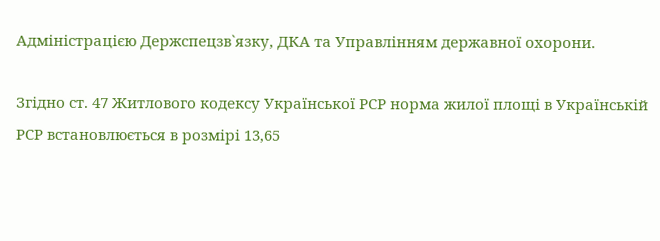Адміністрацією Держспецзв`язку, ДКА та Управлінням державної охорони.

Згідно ст. 47 Житлового кодексу Української РСР норма жилої площі в Українській РСР встановлюється в розмірі 13,65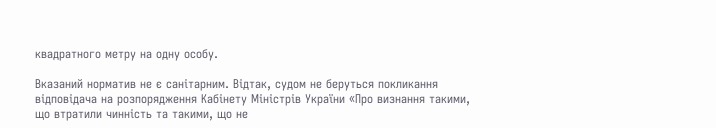квадратного метру на одну особу.

Вказаний норматив не є санітарним. Відтак, судом не беруться покликання відповідача на розпорядження Кабінету Міністрів України «Про визнання такими, що втратили чинність та такими, що не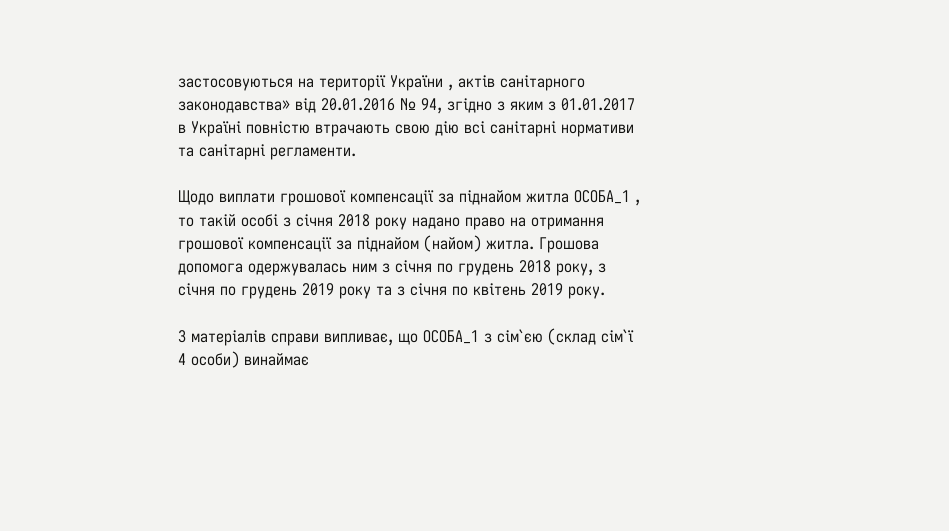застосовуються на території України , актів санітарного законодавства» від 20.01.2016 № 94, згідно з яким з 01.01.2017 в Україні повністю втрачають свою дію всі санітарні нормативи та санітарні регламенти.

Щодо виплати грошової компенсації за піднайом житла ОСОБА_1 , то такій особі з січня 2018 року надано право на отримання грошової компенсації за піднайом (найом) житла. Грошова допомога одержувалась ним з січня по грудень 2018 року, з січня по грудень 2019 року та з січня по квітень 2019 року.

З матеріалів справи випливає, що ОСОБА_1 з сім`єю (склад сім`ї 4 особи) винаймає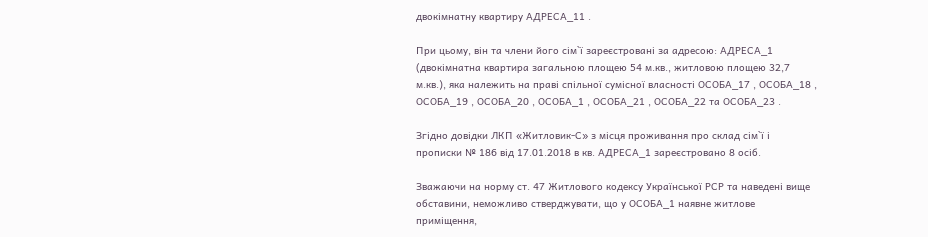двокімнатну квартиру АДРЕСА_11 .

При цьому, він та члени його сім`ї зареєстровані за адресою: АДРЕСА_1 (двокімнатна квартира загальною площею 54 м.кв., житловою площею 32,7 м.кв.), яка належить на праві спільної сумісної власності ОСОБА_17 , ОСОБА_18 , ОСОБА_19 , ОСОБА_20 , ОСОБА_1 , ОСОБА_21 , ОСОБА_22 та ОСОБА_23 .

Згідно довідки ЛКП «Житловик-С» з місця проживання про склад сім`ї і прописки № 186 від 17.01.2018 в кв. АДРЕСА_1 зареєстровано 8 осіб.

Зважаючи на норму ст. 47 Житлового кодексу Української РСР та наведені вище обставини, неможливо стверджувати, що у ОСОБА_1 наявне житлове приміщення,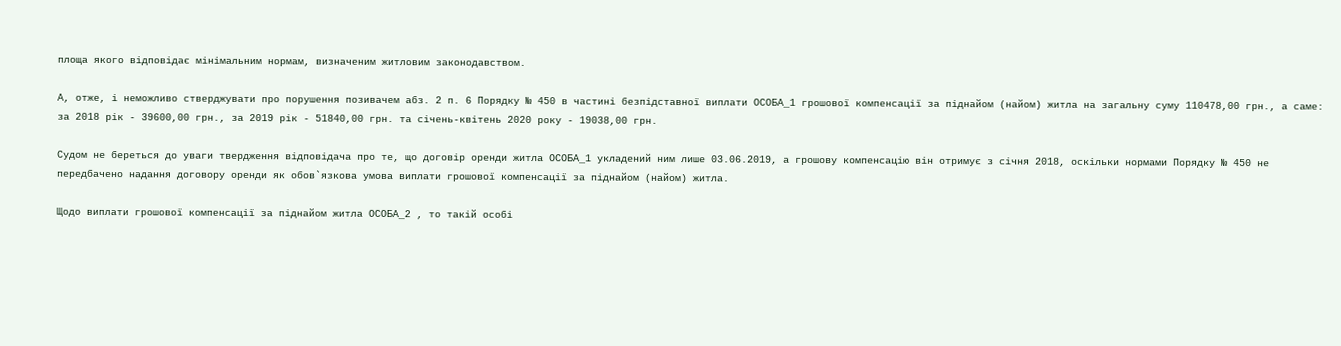площа якого відповідає мінімальним нормам, визначеним житловим законодавством.

А, отже, і неможливо стверджувати про порушення позивачем абз. 2 п. 6 Порядку № 450 в частині безпідставної виплати ОСОБА_1 грошової компенсації за піднайом (найом) житла на загальну суму 110478,00 грн., а саме: за 2018 рік - 39600,00 грн., за 2019 рік - 51840,00 грн. та січень-квітень 2020 року - 19038,00 грн.

Судом не береться до уваги твердження відповідача про те, що договір оренди житла ОСОБА_1 укладений ним лише 03.06.2019, а грошову компенсацію він отримує з січня 2018, оскільки нормами Порядку № 450 не передбачено надання договору оренди як обов`язкова умова виплати грошової компенсації за піднайом (найом) житла.

Щодо виплати грошової компенсації за піднайом житла ОСОБА_2 , то такій особі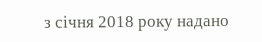з січня 2018 року надано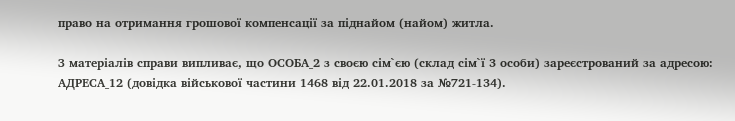право на отримання грошової компенсації за піднайом (найом) житла.

З матеріалів справи випливає, що ОСОБА_2 з своєю сім`єю (склад сім`ї 3 особи) зареєстрований за адресою: АДРЕСА_12 (довідка військової частини 1468 від 22.01.2018 за №721-134).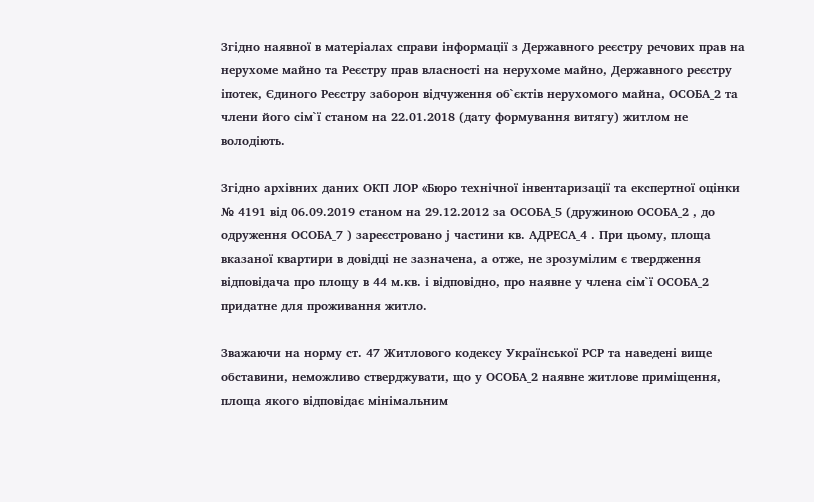Згідно наявної в матеріалах справи інформації з Державного реєстру речових прав на нерухоме майно та Реєстру прав власності на нерухоме майно, Державного реєстру іпотек, Єдиного Реєстру заборон відчуження об`єктів нерухомого майна, ОСОБА_2 та члени його сім`ї станом на 22.01.2018 (дату формування витягу) житлом не володіють.

Згідно архівних даних ОКП ЛОР «Бюро технічної інвентаризації та експертної оцінки № 4191 від 06.09.2019 станом на 29.12.2012 за ОСОБА_5 (дружиною ОСОБА_2 , до одруження ОСОБА_7 ) зареєстровано ј частини кв. АДРЕСА_4 . При цьому, площа вказаної квартири в довідці не зазначена, а отже, не зрозумілим є твердження відповідача про площу в 44 м.кв. і відповідно, про наявне у члена сім`ї ОСОБА_2 придатне для проживання житло.

Зважаючи на норму ст. 47 Житлового кодексу Української РСР та наведені вище обставини, неможливо стверджувати, що у ОСОБА_2 наявне житлове приміщення, площа якого відповідає мінімальним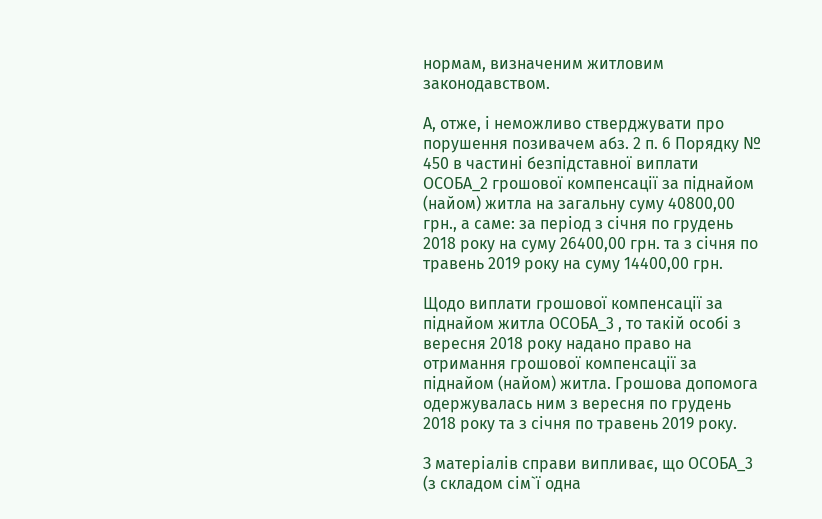нормам, визначеним житловим законодавством.

А, отже, і неможливо стверджувати про порушення позивачем абз. 2 п. 6 Порядку № 450 в частині безпідставної виплати ОСОБА_2 грошової компенсації за піднайом (найом) житла на загальну суму 40800,00 грн., а саме: за період з січня по грудень 2018 року на суму 26400,00 грн. та з січня по травень 2019 року на суму 14400,00 грн.

Щодо виплати грошової компенсації за піднайом житла ОСОБА_3 , то такій особі з вересня 2018 року надано право на отримання грошової компенсації за піднайом (найом) житла. Грошова допомога одержувалась ним з вересня по грудень 2018 року та з січня по травень 2019 року.

З матеріалів справи випливає, що ОСОБА_3 (з складом сім`ї одна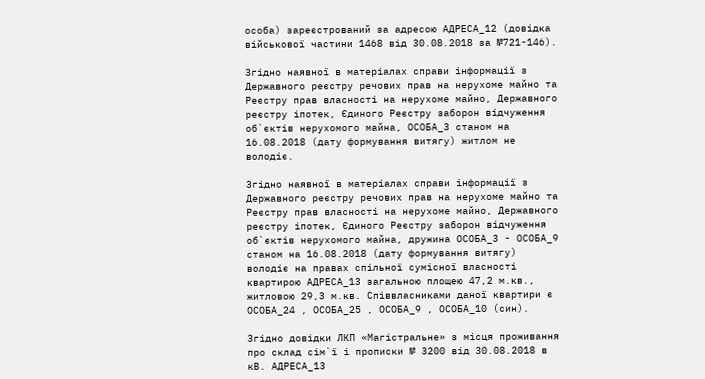особа) зареєстрований за адресою АДРЕСА_12 (довідка військової частини 1468 від 30.08.2018 за №721-146).

Згідно наявної в матеріалах справи інформації з Державного реєстру речових прав на нерухоме майно та Реєстру прав власності на нерухоме майно, Державного реєстру іпотек, Єдиного Реєстру заборон відчуження об`єктів нерухомого майна, ОСОБА_3 станом на 16.08.2018 (дату формування витягу) житлом не володіє.

Згідно наявної в матеріалах справи інформації з Державного реєстру речових прав на нерухоме майно та Реєстру прав власності на нерухоме майно, Державного реєстру іпотек, Єдиного Реєстру заборон відчуження об`єктів нерухомого майна, дружина ОСОБА_3 - ОСОБА_9 станом на 16.08.2018 (дату формування витягу) володіє на правах спільної сумісної власності квартирою АДРЕСА_13 загальною площею 47,2 м.кв., житловою 29,3 м.кв. Співвласниками даної квартири є ОСОБА_24 , ОСОБА_25 , ОСОБА_9 , ОСОБА_10 (син).

Згідно довідки ЛКП «Магістральне» з місця проживання про склад сім`ї і прописки № 3200 від 30.08.2018 в кВ. АДРЕСА_13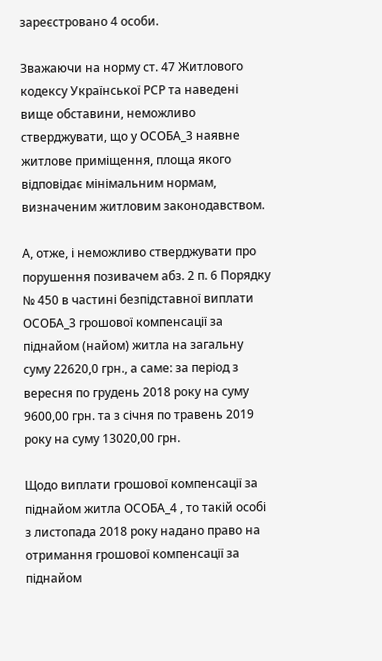зареєстровано 4 особи.

Зважаючи на норму ст. 47 Житлового кодексу Української РСР та наведені вище обставини, неможливо стверджувати, що у ОСОБА_3 наявне житлове приміщення, площа якого відповідає мінімальним нормам, визначеним житловим законодавством.

А, отже, і неможливо стверджувати про порушення позивачем абз. 2 п. 6 Порядку № 450 в частині безпідставної виплати ОСОБА_3 грошової компенсації за піднайом (найом) житла на загальну суму 22620,0 грн., а саме: за період з вересня по грудень 2018 року на суму 9600,00 грн. та з січня по травень 2019 року на суму 13020,00 грн.

Щодо виплати грошової компенсації за піднайом житла ОСОБА_4 , то такій особі з листопада 2018 року надано право на отримання грошової компенсації за піднайом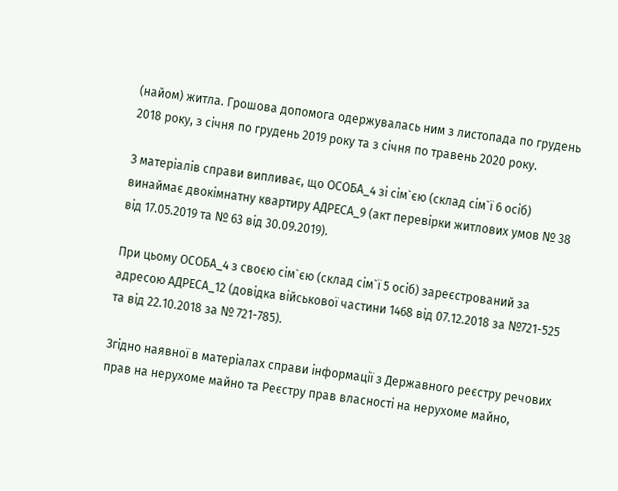(найом) житла. Грошова допомога одержувалась ним з листопада по грудень 2018 року, з січня по грудень 2019 року та з січня по травень 2020 року.

З матеріалів справи випливає, що ОСОБА_4 зі сім`єю (склад сім`ї 6 осіб) винаймає двокімнатну квартиру АДРЕСА_9 (акт перевірки житлових умов № 38 від 17.05.2019 та № 63 від 30.09.2019).

При цьому ОСОБА_4 з своєю сім`єю (склад сім`ї 5 осіб) зареєстрований за адресою АДРЕСА_12 (довідка військової частини 1468 від 07.12.2018 за №721-525 та від 22.10.2018 за № 721-785).

Згідно наявної в матеріалах справи інформації з Державного реєстру речових прав на нерухоме майно та Реєстру прав власності на нерухоме майно,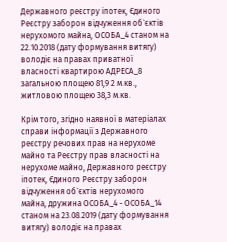Державного реєстру іпотек, Єдиного Реєстру заборон відчуження об`єктів нерухомого майна, ОСОБА_4 станом на 22.10.2018 (дату формування витягу) володіє на правах приватної власності квартирою АДРЕСА_8 загальною площею 81,9 2 м.кв., житловою площею 38,3 м.кв.

Крім того, згідно наявної в матеріалах справи інформації з Державного реєстру речових прав на нерухоме майно та Реєстру прав власності на нерухоме майно, Державного реєстру іпотек, Єдиного Реєстру заборон відчуження об`єктів нерухомого майна, дружина ОСОБА_4 - ОСОБА_14 станом на 23.08.2019 (дату формування витягу) володіє на правах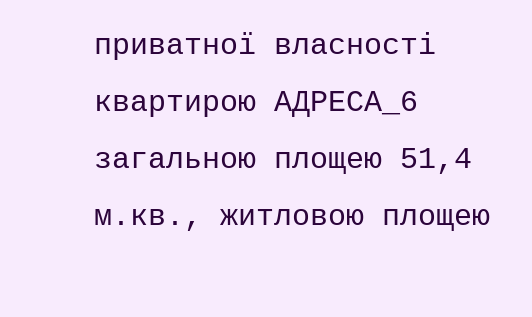приватної власності квартирою АДРЕСА_6 загальною площею 51,4 м.кв., житловою площею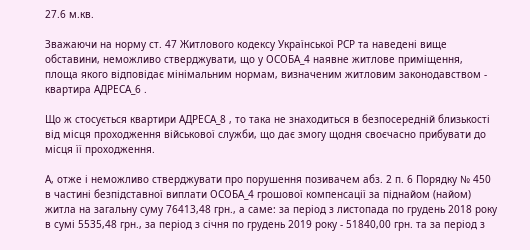27.6 м.кв.

Зважаючи на норму ст. 47 Житлового кодексу Української РСР та наведені вище обставини, неможливо стверджувати, що у ОСОБА_4 наявне житлове приміщення, площа якого відповідає мінімальним нормам, визначеним житловим законодавством - квартира АДРЕСА_6 .

Що ж стосується квартири АДРЕСА_8 , то така не знаходиться в безпосередній близькості від місця проходження військової служби, що дає змогу щодня своєчасно прибувати до місця її проходження.

А, отже і неможливо стверджувати про порушення позивачем абз. 2 п. 6 Порядку № 450 в частині безпідставної виплати ОСОБА_4 грошової компенсації за піднайом (найом) житла на загальну суму 76413,48 грн., а саме: за період з листопада по грудень 2018 року в сумі 5535,48 грн., за період з січня по грудень 2019 року - 51840,00 грн. та за період з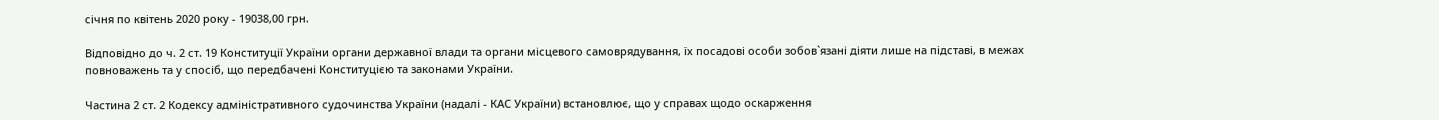січня по квітень 2020 року - 19038,00 грн.

Відповідно до ч. 2 ст. 19 Конституції України органи державної влади та органи місцевого самоврядування, їх посадові особи зобов`язані діяти лише на підставі, в межах повноважень та у спосіб, що передбачені Конституцією та законами України.

Частина 2 ст. 2 Кодексу адміністративного судочинства України (надалі - КАС України) встановлює, що у справах щодо оскарження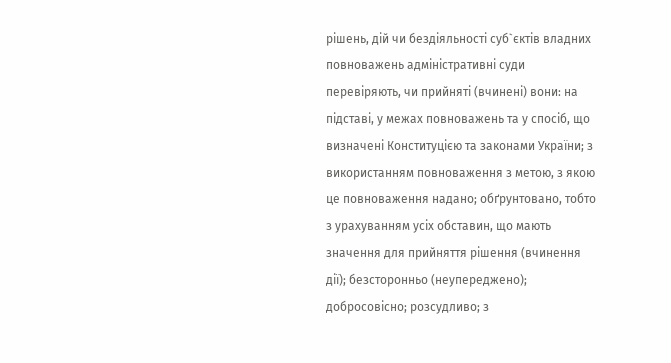рішень, дій чи бездіяльності суб`єктів владних повноважень адміністративні суди перевіряють, чи прийняті (вчинені) вони: на підставі, у межах повноважень та у спосіб, що визначені Конституцією та законами України; з використанням повноваження з метою, з якою це повноваження надано; обґрунтовано, тобто з урахуванням усіх обставин, що мають значення для прийняття рішення (вчинення дії); безсторонньо (неупереджено); добросовісно; розсудливо; з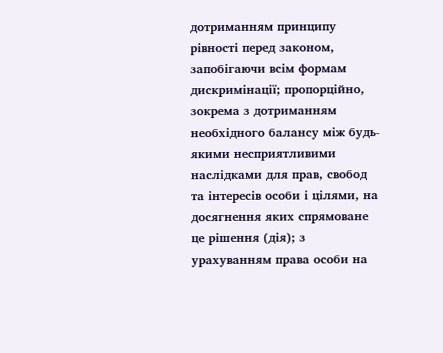дотриманням принципу рівності перед законом, запобігаючи всім формам дискримінації; пропорційно, зокрема з дотриманням необхідного балансу між будь-якими несприятливими наслідками для прав, свобод та інтересів особи і цілями, на досягнення яких спрямоване це рішення (дія); з урахуванням права особи на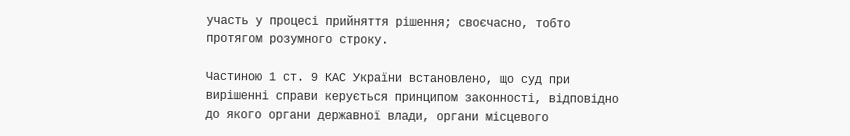участь у процесі прийняття рішення; своєчасно, тобто протягом розумного строку.

Частиною 1 ст. 9 КАС України встановлено, що суд при вирішенні справи керується принципом законності, відповідно до якого органи державної влади, органи місцевого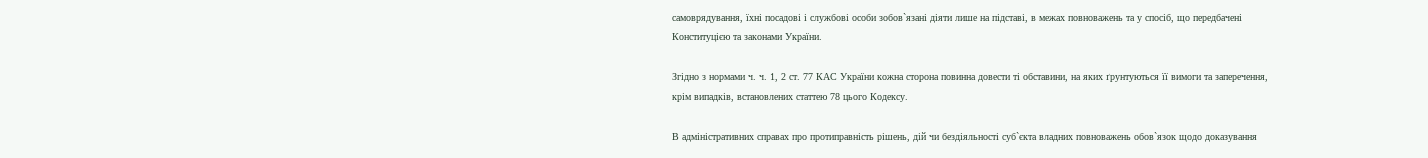самоврядування, їхні посадові і службові особи зобов`язані діяти лише на підставі, в межах повноважень та у спосіб, що передбачені Конституцією та законами України.

Згідно з нормами ч. ч. 1, 2 ст. 77 КАС України кожна сторона повинна довести ті обставини, на яких ґрунтуються її вимоги та заперечення, крім випадків, встановлених статтею 78 цього Кодексу.

В адміністративних справах про протиправність рішень, дій чи бездіяльності суб`єкта владних повноважень обов`язок щодо доказування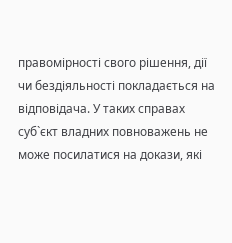правомірності свого рішення, дії чи бездіяльності покладається на відповідача. У таких справах суб`єкт владних повноважень не може посилатися на докази, які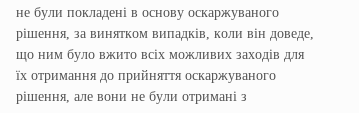не були покладені в основу оскаржуваного рішення, за винятком випадків, коли він доведе, що ним було вжито всіх можливих заходів для їх отримання до прийняття оскаржуваного рішення, але вони не були отримані з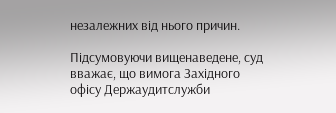незалежних від нього причин.

Підсумовуючи вищенаведене, суд вважає, що вимога Західного офісу Держаудитслужби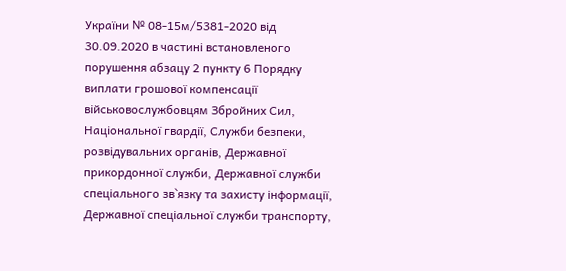України № 08-15м/5381-2020 від 30.09.2020 в частині встановленого порушення абзацу 2 пункту 6 Порядку виплати грошової компенсації військовослужбовцям Збройних Сил, Національної гвардії, Служби безпеки, розвідувальних органів, Державної прикордонної служби, Державної служби спеціального зв`язку та захисту інформації, Державної спеціальної служби транспорту,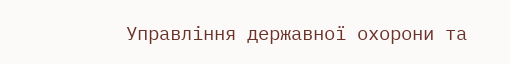Управління державної охорони та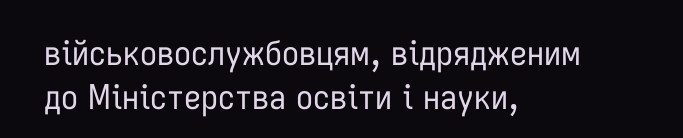військовослужбовцям, відрядженим до Міністерства освіти і науки,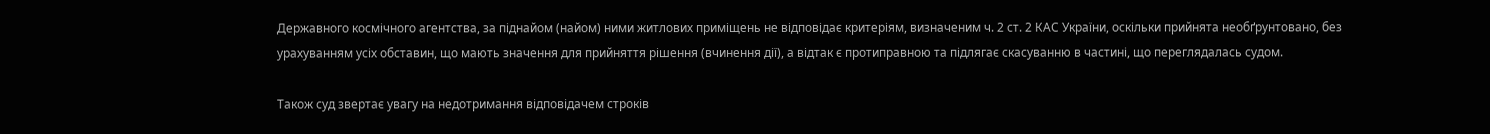Державного космічного агентства, за піднайом (найом) ними житлових приміщень не відповідає критеріям, визначеним ч. 2 ст. 2 КАС України, оскільки прийнята необґрунтовано, без урахуванням усіх обставин, що мають значення для прийняття рішення (вчинення дії), а відтак є протиправною та підлягає скасуванню в частині, що переглядалась судом.

Також суд звертає увагу на недотримання відповідачем строків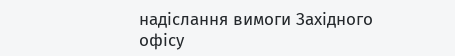надіслання вимоги Західного офісу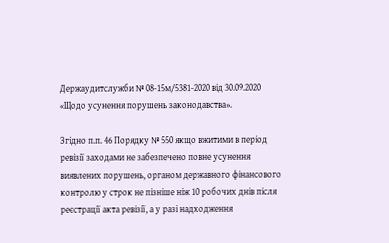Держаудитслужби № 08-15м/5381-2020 від 30.09.2020 «Щодо усунення порушень законодавства».

Згідно п.п. 46 Порядку № 550 якщо вжитими в період ревізії заходами не забезпечено повне усунення виявлених порушень, органом державного фінансового контролю у строк не пізніше ніж 10 робочих днів після реєстрації акта ревізії, а у разі надходження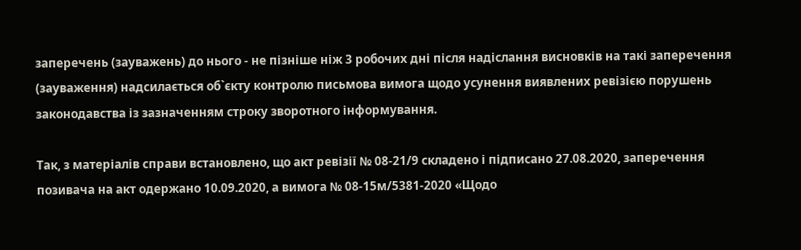заперечень (зауважень) до нього - не пізніше ніж 3 робочих дні після надіслання висновків на такі заперечення (зауваження) надсилається об`єкту контролю письмова вимога щодо усунення виявлених ревізією порушень законодавства із зазначенням строку зворотного інформування.

Так, з матеріалів справи встановлено, що акт ревізії № 08-21/9 складено і підписано 27.08.2020, заперечення позивача на акт одержано 10.09.2020, а вимога № 08-15м/5381-2020 «Щодо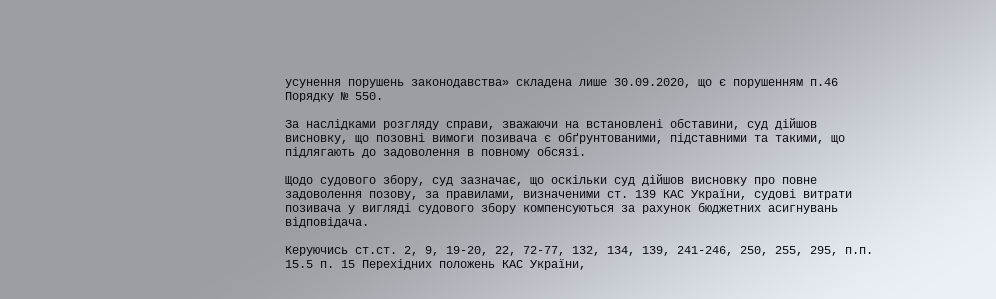усунення порушень законодавства» складена лише 30.09.2020, що є порушенням п.46 Порядку № 550.

За наслідками розгляду справи, зважаючи на встановлені обставини, суд дійшов висновку, що позовні вимоги позивача є обґрунтованими, підставними та такими, що підлягають до задоволення в повному обсязі.

Щодо судового збору, суд зазначає, що оскільки суд дійшов висновку про повне задоволення позову, за правилами, визначеними ст. 139 КАС України, судові витрати позивача у вигляді судового збору компенсуються за рахунок бюджетних асигнувань відповідача.

Керуючись ст.ст. 2, 9, 19-20, 22, 72-77, 132, 134, 139, 241-246, 250, 255, 295, п.п. 15.5 п. 15 Перехідних положень КАС України,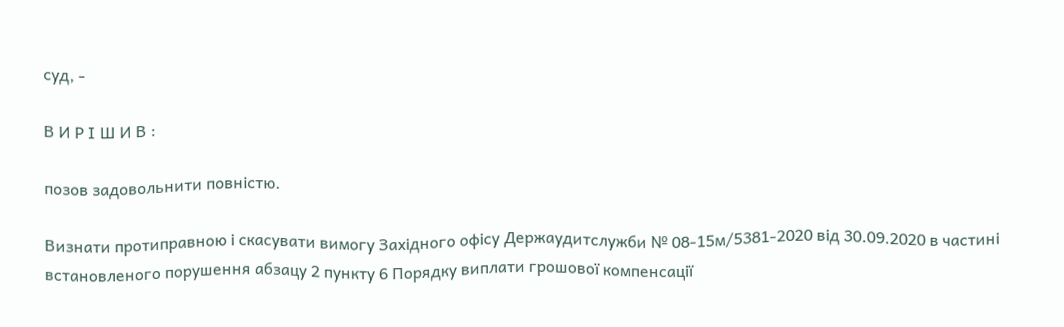суд, -

В И Р І Ш И В :

позов задовольнити повністю.

Визнати протиправною і скасувати вимогу Західного офісу Держаудитслужби № 08-15м/5381-2020 від 30.09.2020 в частині встановленого порушення абзацу 2 пункту 6 Порядку виплати грошової компенсації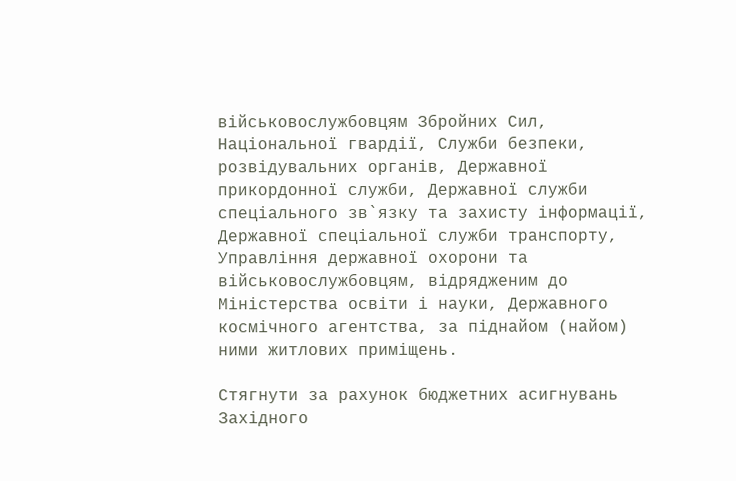військовослужбовцям Збройних Сил, Національної гвардії, Служби безпеки, розвідувальних органів, Державної прикордонної служби, Державної служби спеціального зв`язку та захисту інформації, Державної спеціальної служби транспорту, Управління державної охорони та військовослужбовцям, відрядженим до Міністерства освіти і науки, Державного космічного агентства, за піднайом (найом) ними житлових приміщень.

Стягнути за рахунок бюджетних асигнувань Західного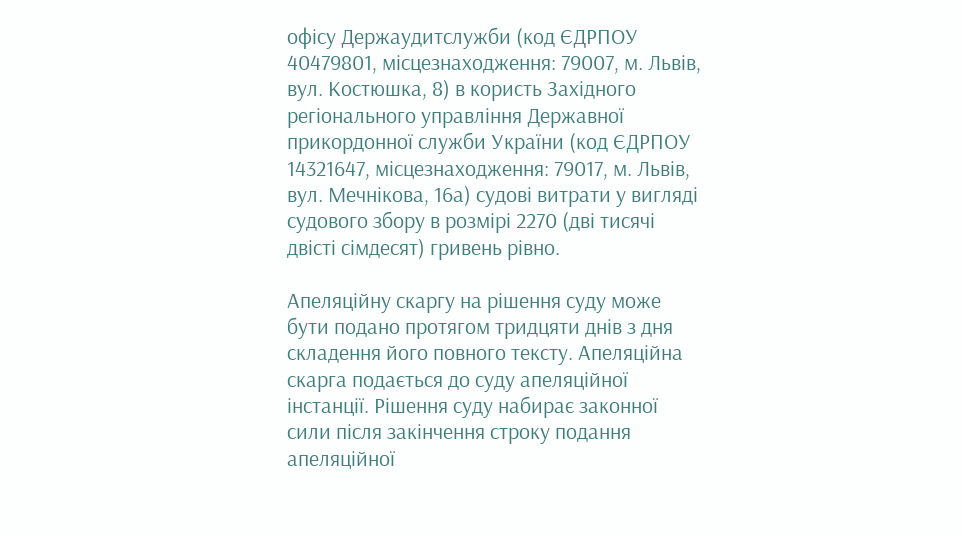офісу Держаудитслужби (код ЄДРПОУ 40479801, місцезнаходження: 79007, м. Львів, вул. Костюшка, 8) в користь Західного регіонального управління Державної прикордонної служби України (код ЄДРПОУ 14321647, місцезнаходження: 79017, м. Львів, вул. Мечнікова, 16а) судові витрати у вигляді судового збору в розмірі 2270 (дві тисячі двісті сімдесят) гривень рівно.

Апеляційну скаргу на рішення суду може бути подано протягом тридцяти днів з дня складення його повного тексту. Апеляційна скарга подається до суду апеляційної інстанції. Рішення суду набирає законної сили після закінчення строку подання апеляційної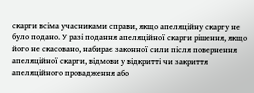скарги всіма учасниками справи, якщо апеляційну скаргу не було подано. У разі подання апеляційної скарги рішення, якщо його не скасовано, набирає законної сили після повернення апеляційної скарги, відмови у відкритті чи закриття апеляційного провадження або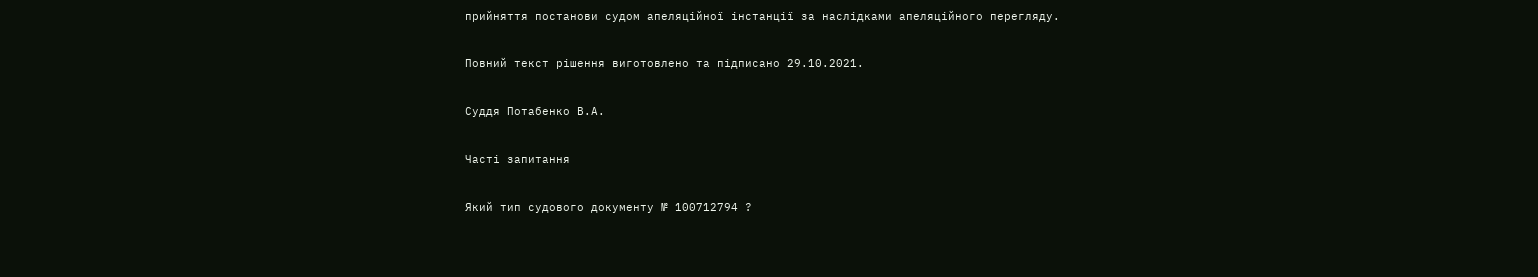прийняття постанови судом апеляційної інстанції за наслідками апеляційного перегляду.

Повний текст рішення виготовлено та підписано 29.10.2021.

Суддя Потабенко В.А.

Часті запитання

Який тип судового документу № 100712794 ?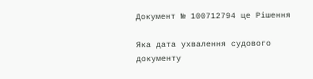Документ № 100712794 це Рішення

Яка дата ухвалення судового документу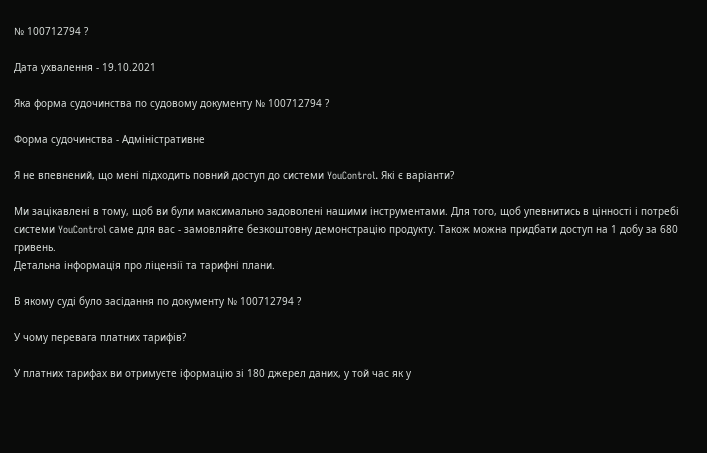№ 100712794 ?

Дата ухвалення - 19.10.2021

Яка форма судочинства по судовому документу № 100712794 ?

Форма судочинства - Адміністративне

Я не впевнений, що мені підходить повний доступ до системи YouControl. Які є варіанти?

Ми зацікавлені в тому, щоб ви були максимально задоволені нашими інструментами. Для того, щоб упевнитись в цінності і потребі системи YouControl саме для вас - замовляйте безкоштовну демонстрацію продукту. Також можна придбати доступ на 1 добу за 680 гривень.
Детальна інформація про ліцензії та тарифні плани.

В якому cуді було засідання по документу № 100712794 ?

У чому перевага платних тарифів?

У платних тарифах ви отримуєте іформацію зі 180 джерел даних, у той час як у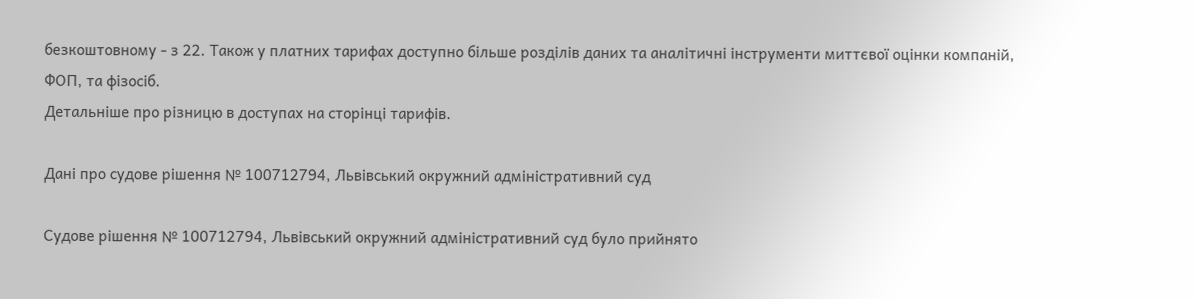безкоштовному - з 22. Також у платних тарифах доступно більше розділів даних та аналітичні інструменти миттєвої оцінки компаній, ФОП, та фізосіб.
Детальніше про різницю в доступах на сторінці тарифів.

Дані про судове рішення № 100712794, Львівський окружний адміністративний суд

Судове рішення № 100712794, Львівський окружний адміністративний суд було прийнято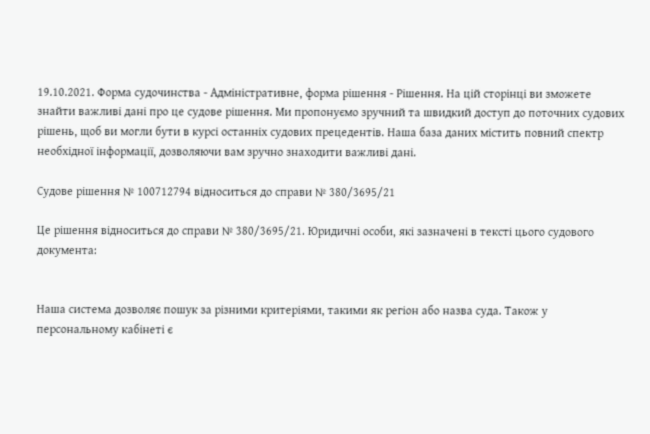19.10.2021. Форма судочинства - Адміністративне, форма рішення - Рішення. На цій сторінці ви зможете знайти важливі дані про це судове рішення. Ми пропонуємо зручний та швидкий доступ до поточних судових рішень, щоб ви могли бути в курсі останніх судових прецедентів. Наша база даних містить повний спектр необхідної інформації, дозволяючи вам зручно знаходити важливі дані.

Судове рішення № 100712794 відноситься до справи № 380/3695/21

Це рішення відноситься до справи № 380/3695/21. Юридичні особи, які зазначені в тексті цього судового документа:


Наша система дозволяє пошук за різними критеріями, такими як регіон або назва суда. Також у персональному кабінеті є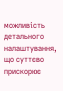можливість детального налаштування, що суттєво прискорює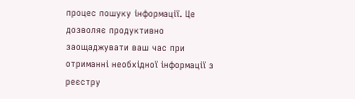процес пошуку інформації. Це дозволяє продуктивно заощаджувати ваш час при отриманні необхідної інформації з реєстру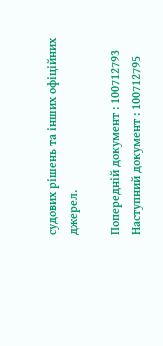судових рішень та інших офіційних джерел.

Попередній документ : 100712793
Наступний документ : 100712795